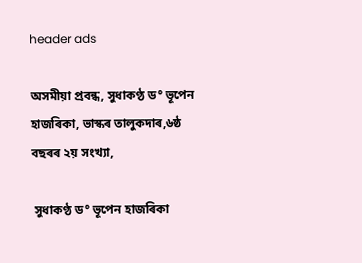header ads

অসমীয়া প্ৰবন্ধ, সুধাকণ্ঠ ড° ভূপেন হাজৰিকা, ভাস্কৰ তালুকদাৰ,৬ষ্ঠ বছৰৰ ২য় সংখ্যা,

 সুধাকণ্ঠ ড° ভূপেন হাজৰিকা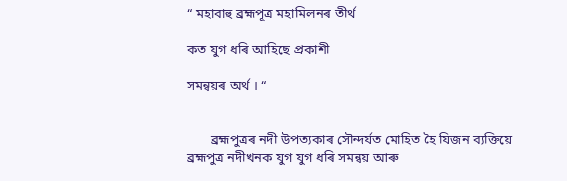“ মহাবাহু ব্ৰহ্মপূত্ৰ মহামিলনৰ তীৰ্থ

কত যুগ ধৰি আহিছে প্ৰকাশী

সমন্বয়ৰ অৰ্থ । “


       ব্ৰহ্মপুত্ৰৰ নদী উপত্যকাৰ সৌন্দৰ্যত মোহিত হৈ যিজন ব্যক্তিয়ে ব্ৰহ্মপুত্ৰ নদীখনক যুগ যুগ ধৰি সমন্বয় আৰু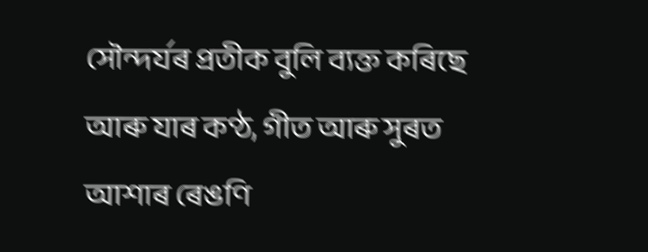সৌন্দৰ্যৰ প্ৰতীক বুলি ব্যক্ত কৰিছে আৰু যাৰ কণ্ঠ, গীত আৰু সুৰত আশাৰ ৰেঙণি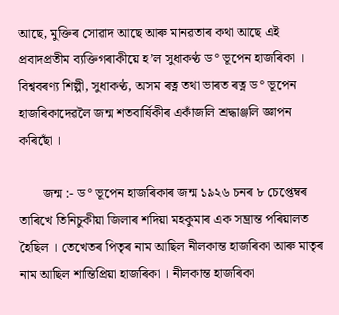আছে, মুক্তিৰ সোৱাদ আছে আৰু মানৱতাৰ কথা আছে এই প্ৰবাদপ্ৰতীম ব্যক্তিগৰাকীয়ে হ’ল সুধাকণ্ঠ ড° ভূপেন হাজৰিকা । বিশ্ববৰণ্য শিল্পী, সুধাকণ্ঠ, অসম ৰত্ন তথা ভাৰত ৰত্ন ড° ভূপেন হাজৰিকাদেৱলৈ জন্ম শতবাৰ্ষিকীৰ একাঁজলি শ্ৰদ্ধাঞ্জলি জ্ঞাপন কৰিছোঁ ।

       জন্ম :- ড° ভূপেন হাজৰিকাৰ জন্ম ১৯২৬ চনৰ ৮ চেপ্তেম্বৰ তাৰিখে তিনিচুকীয়া জিলাৰ শদিয়া মহকুমাৰ এক সম্ভ্ৰান্ত পৰিয়ালত হৈছিল । তেখেতৰ পিতৃৰ নাম আছিল নীলকান্ত হাজৰিকা আৰু মাতৃৰ নাম আছিল শান্তিপ্ৰিয়া হাজৰিকা । নীলকান্ত হাজৰিকা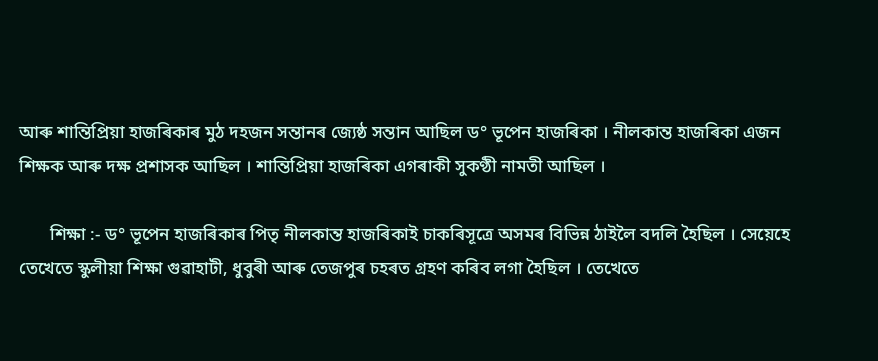আৰু শান্তিপ্ৰিয়া হাজৰিকাৰ মুঠ দহজন সন্তানৰ জ্যেষ্ঠ সন্তান আছিল ড° ভূপেন হাজৰিকা । নীলকান্ত হাজৰিকা এজন শিক্ষক আৰু দক্ষ প্ৰশাসক আছিল । শান্তিপ্ৰিয়া হাজৰিকা এগৰাকী সুকণ্ঠী নামতী আছিল ।

       শিক্ষা :- ড° ভূপেন হাজৰিকাৰ পিতৃ নীলকান্ত হাজৰিকাই চাকৰিসূত্ৰে অসমৰ বিভিন্ন ঠাইলৈ বদলি হৈছিল । সেয়েহে তেখেতে স্কুলীয়া শিক্ষা গুৱাহাটী, ধুবুৰী আৰু তেজপুৰ চহৰত গ্ৰহণ কৰিব লগা হৈছিল । তেখেতে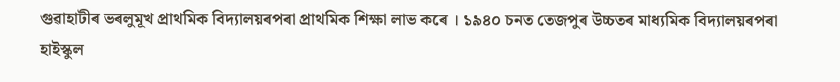গুৱাহাটীৰ ভৰলুমূখ প্ৰাথমিক বিদ্যালয়ৰপৰা প্ৰাথমিক শিক্ষা লাভ কৰে । ১৯৪০ চনত তেজপুৰ উচ্চতৰ মাধ্যমিক বিদ্যালয়ৰপৰা হাইস্কুল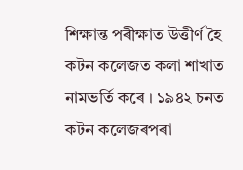শিক্ষান্ত পৰীক্ষাত উত্তীৰ্ণ হৈ কটন কলেজত কলা শাখাত নামভৰ্তি কৰে । ১৯৪২ চনত কটন কলেজৰপৰা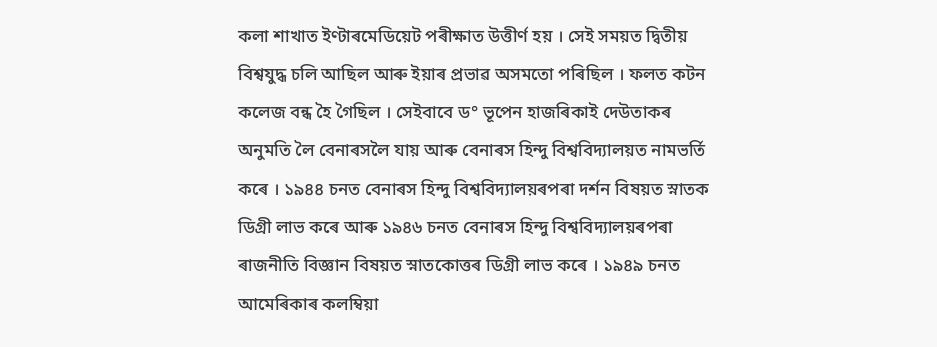কলা শাখাত ইণ্টাৰমেডিয়েট পৰীক্ষাত উত্তীৰ্ণ হয় । সেই সময়ত দ্বিতীয় বিশ্বযুদ্ধ চলি আছিল আৰু ইয়াৰ প্ৰভাৱ অসমতো পৰিছিল । ফলত কটন কলেজ বন্ধ হৈ গৈছিল । সেইবাবে ড° ভূপেন হাজৰিকাই দেউতাকৰ অনুমতি লৈ বেনাৰসলৈ যায় আৰু বেনাৰস হিন্দু বিশ্ববিদ্যালয়ত নামভৰ্তি কৰে । ১৯৪৪ চনত বেনাৰস হিন্দু বিশ্ববিদ্যালয়ৰপৰা দৰ্শন বিষয়ত স্নাতক ডিগ্ৰী লাভ কৰে আৰু ১৯৪৬ চনত বেনাৰস হিন্দু বিশ্ববিদ্যালয়ৰপৰা ৰাজনীতি বিজ্ঞান বিষয়ত স্নাতকোত্তৰ ডিগ্ৰী লাভ কৰে । ১৯৪৯ চনত আমেৰিকাৰ কলম্বিয়া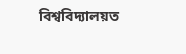বিশ্ববিদ্যালয়ত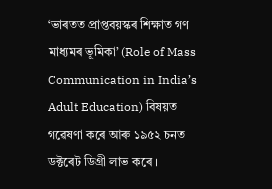‘ভাৰতত প্ৰাপ্তবয়স্কৰ শিক্ষাত গণ মাধ্যমৰ ভূমিকা’ (Role of Mass Communication in India’s Adult Education) বিষয়ত গৱেষণা কৰে আৰু ১৯৫২ চনত ডক্টৰেট ডিগ্ৰী লাভ কৰে ।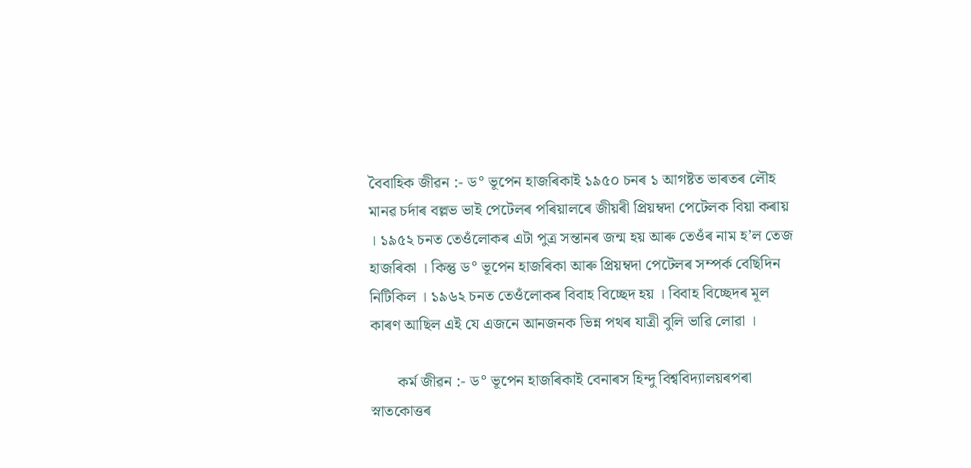বৈবাহিক জীৱন :- ড° ভূপেন হাজৰিকাই ১৯৫০ চনৰ ১ আগষ্টত ভাৰতৰ লৌহ মানৱ চৰ্দাৰ বল্লভ ভাই পেটেলৰ পৰিয়ালৰে জীয়ৰী প্ৰিয়ম্বদা পেটেলক বিয়া কৰায় । ১৯৫২ চনত তেওঁলোকৰ এটা পুত্ৰ সন্তানৰ জন্ম হয় আৰু তেওঁৰ নাম হ’ল তেজ হাজৰিকা । কিন্তু ড° ভূপেন হাজৰিকা আৰু প্ৰিয়ম্বদা পেটেলৰ সম্পৰ্ক বেছিদিন নিটিকিল । ১৯৬২ চনত তেওঁলোকৰ বিবাহ বিচ্ছেদ হয় । বিবাহ বিচ্ছেদৰ মূল কাৰণ আছিল এই যে এজনে আনজনক ভিন্ন পথৰ যাত্ৰী বুলি ভাৱি লোৱা ।

       কৰ্ম জীৱন :- ড° ভূপেন হাজৰিকাই বেনাৰস হিন্দু বিশ্ববিদ্যালয়ৰপৰা স্নাতকোত্তৰ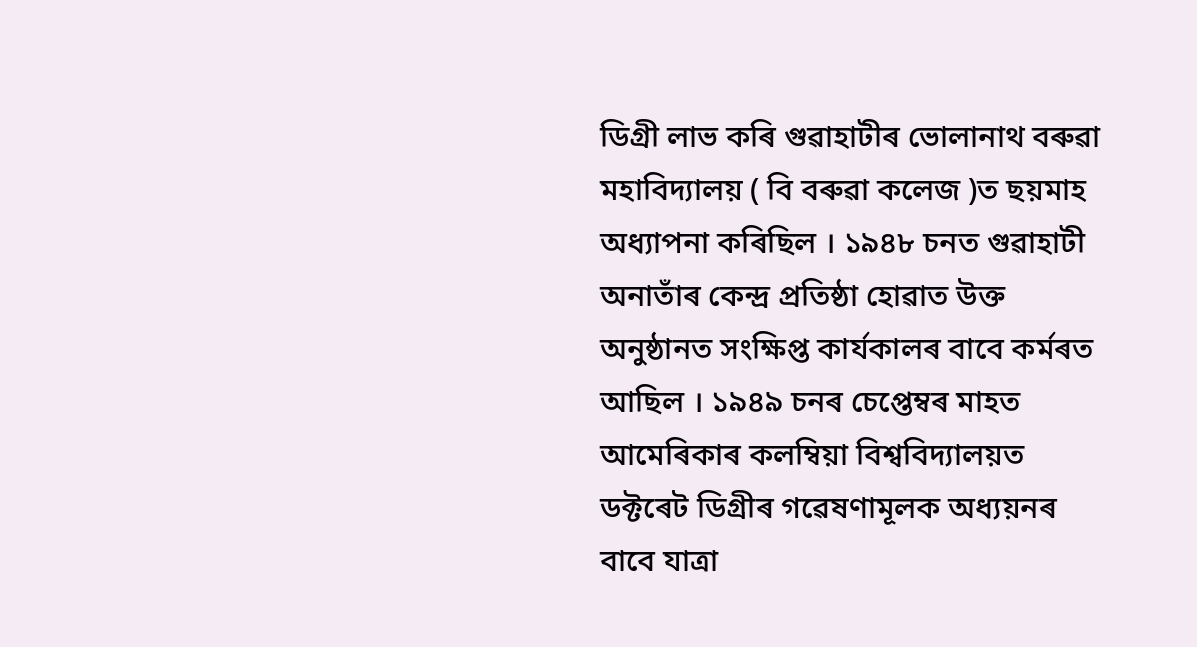ডিগ্ৰী লাভ কৰি গুৱাহাটীৰ ভোলানাথ বৰুৱা মহাবিদ্যালয় ( বি বৰুৱা কলেজ )ত ছয়মাহ অধ্যাপনা কৰিছিল । ১৯৪৮ চনত গুৱাহাটী অনাতাঁৰ কেন্দ্ৰ প্ৰতিষ্ঠা হোৱাত উক্ত অনুষ্ঠানত সংক্ষিপ্ত কাৰ্যকালৰ বাবে কৰ্মৰত আছিল । ১৯৪৯ চনৰ চেপ্তেম্বৰ মাহত আমেৰিকাৰ কলম্বিয়া বিশ্ববিদ্যালয়ত ডক্টৰেট ডিগ্ৰীৰ গৱেষণামূলক অধ্যয়নৰ বাবে যাত্ৰা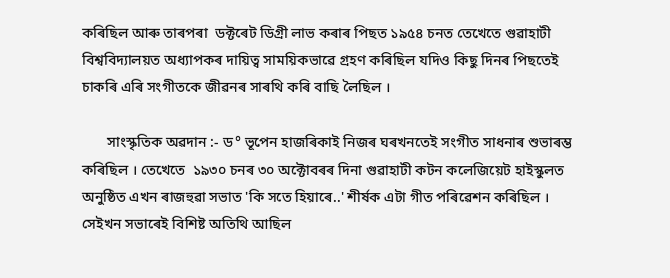কৰিছিল আৰু তাৰপৰা  ডক্টৰেট ডিগ্ৰী লাভ কৰাৰ পিছত ১৯৫৪ চনত তেখেতে গুৱাহাটী বিশ্ববিদ্যালয়ত অধ্যাপকৰ দায়িত্ব সাময়িকভাৱে গ্ৰহণ কৰিছিল যদিও কিছু দিনৰ পিছতেই চাকৰি এৰি সংগীতকে জীৱনৰ সাৰথি কৰি বাছি লৈছিল ।

       সাংস্কৃতিক অৱদান :- ড° ভূপেন হাজৰিকাই নিজৰ ঘৰখনতেই সংগীত সাধনাৰ শুভাৰম্ভ কৰিছিল । তেখেতে  ১৯৩০ চনৰ ৩০ অক্টোবৰৰ দিনা গুৱাহাটী কটন কলেজিয়েট হাইস্কুলত অনুষ্ঠিত এখন ৰাজহুৱা সভাত 'কি সতে হিয়াৰে..' শীৰ্ষক এটা গীত পৰিৱেশন কৰিছিল । সেইখন সভাৰেই বিশিষ্ট অতিথি আছিল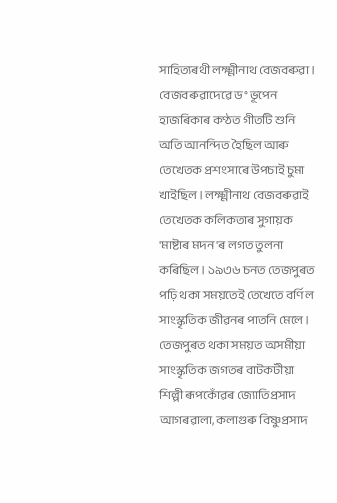সাহিত্যৰথী লক্ষ্মীনাথ বেজবৰুৱা । বেজবৰুৱাদেৱে ড° ভূপেন হাজৰিকাৰ কণ্ঠত গীতটি শুনি অতি আনন্দিত হৈছিল আৰু তেখেতক প্ৰশংসাৰে উপচাই চুমা খাইছিল । লক্ষ্মীনাথ বেজবৰুৱাই তেখেতক কলিকতাৰ সুগায়ক 'মাষ্টাৰ মদন'ৰ লগত তুলনা কৰিছিল । ১৯৩৬ চনত তেজপুৰত পঢ়ি থকা সময়তেই তেখেতে বৰ্ণিল সাংস্কৃতিক জীৱনৰ পাতনি মেলে । তেজপুৰত থকা সময়ত অসমীয়া সাংস্কৃতিক জগতৰ বাটকটীয়া শিল্পী ৰূপকোঁৱৰ জ্যোতিপ্ৰসাদ আগৰৱালা, কলাগুৰু বিষ্ণুপ্ৰসাদ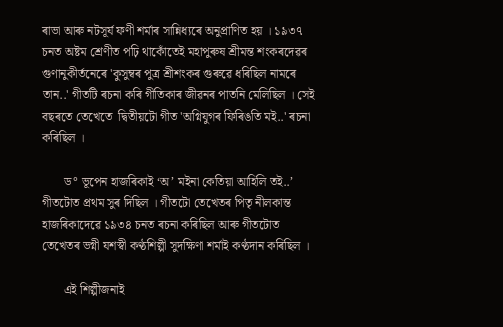ৰাভা আৰু নটসূৰ্য ফণী শৰ্মাৰ সান্নিধ্যৰে অনুপ্ৰাণিত হয় । ১৯৩৭ চনত অষ্টম শ্ৰেণীত পঢ়ি থাকোঁতেই মহাপুৰুষ শ্ৰীমন্ত শংকৰদেৱৰ গুণানুকীৰ্তনেৰে 'কুসুম্বৰ পুত্ৰ শ্ৰীশংকৰ গুৰুৱে ধৰিছিল নামৰে তান..' গীতটি ৰচনা কৰি গীতিকাৰ জীৱনৰ পাতনি মেলিছিল । সেই বছৰতে তেখেতে  দ্বিতীয়টো গীত 'অগ্নিযুগৰ ফিৰিঙতি মই..' ৰচনা কৰিছিল ।

       ড° ভূপেন হাজৰিকাই ‘অ’ মইনা কেতিয়া আহিলি তই..’ গীতটোত প্ৰথম সুৰ দিছিল । গীতটো তেখেতৰ পিতৃ নীলকান্ত হাজৰিকাদেৱে ১৯৩৪ চনত ৰচনা কৰিছিল আৰু গীতটোত তেখেতৰ ভগ্নী যশস্বী কণ্ঠশিল্পী সুদক্ষিণা শৰ্মাই কণ্ঠদান কৰিছিল ।

       এই শিল্পীজনাই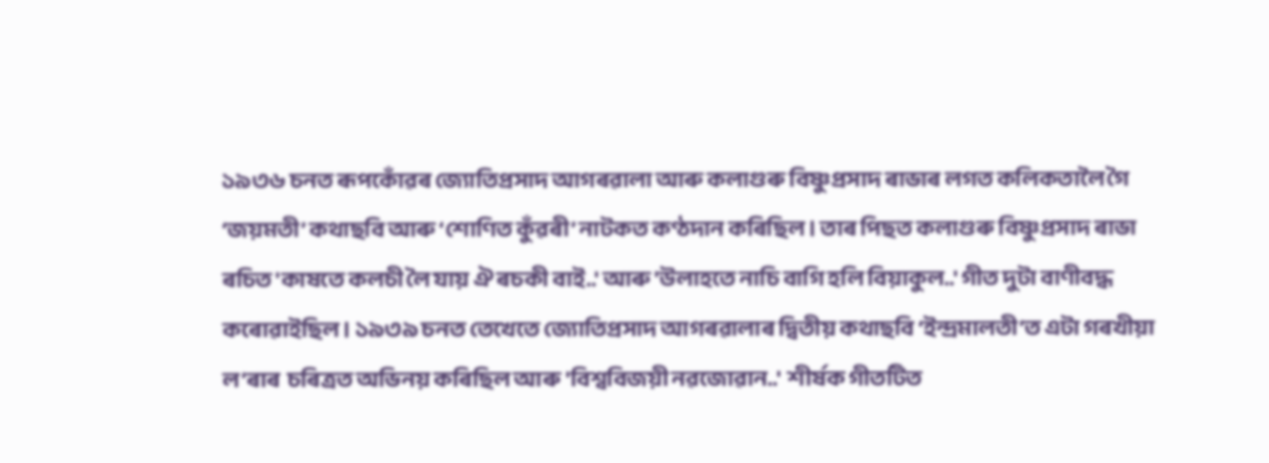১৯৩৬ চনত ৰূপকোঁৱৰ জ্যোতিপ্ৰসাদ আগৰৱালা আৰু কলাগুৰু বিষ্ণুপ্ৰসাদ ৰাভাৰ লগত কলিকতালৈ গৈ ‘জয়মতী’ কথাছবি আৰু ‘শোণিত কুঁৱৰী’ নাটকত কণ্ঠদান কৰিছিল । তাৰ পিছত কলাগুৰু বিষ্ণুপ্ৰসাদ ৰাভা ৰচিত 'কাষতে কলচী লৈ যায় ঐ ৰচকী বাই..' আৰু 'উলাহতে নাচি বাগি হলি বিয়াকুল..' গীত দুটা বাণীবদ্ধ কৰোৱাইছিল । ১৯৩৯ চনত তেখেতে জ্যোতিপ্ৰসাদ আগৰৱালাৰ দ্বিতীয় কথাছবি ‘ইন্দ্ৰমালতী’ত এটা গৰখীয়া ল’ৰাৰ  চৰিত্ৰত অভিনয় কৰিছিল আৰু 'বিশ্ববিজয়ী নৱজোৱান..'  শীৰ্ষক গীতটিত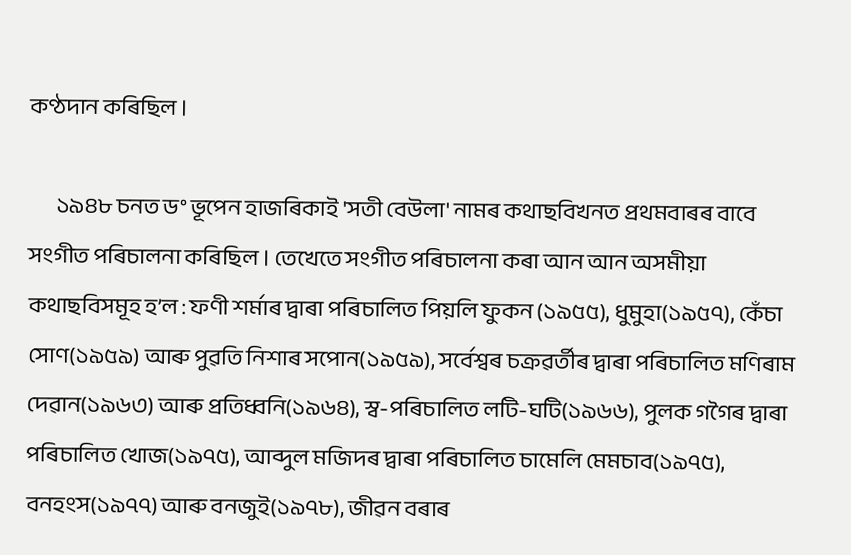কণ্ঠদান কৰিছিল ।

       ১৯৪৮ চনত ড° ভূপেন হাজৰিকাই 'সতী বেউলা' নামৰ কথাছবিখনত প্ৰথমবাৰৰ বাবে সংগীত পৰিচালনা কৰিছিল । তেখেতে সংগীত পৰিচালনা কৰা আন আন অসমীয়া কথাছবিসমূহ হ’ল : ফণী শৰ্মাৰ দ্বাৰা পৰিচালিত পিয়লি ফুকন (১৯৫৫), ধুমুহা(১৯৫৭), কেঁচা সোণ(১৯৫৯) আৰু পুৱতি নিশাৰ সপোন(১৯৫৯), সৰ্বেশ্বৰ চক্ৰৱৰ্তীৰ দ্বাৰা পৰিচালিত মণিৰাম দেৱান(১৯৬৩) আৰু প্ৰতিধ্বনি(১৯৬৪), স্ব-পৰিচালিত লটি-ঘটি(১৯৬৬), পুলক গগৈৰ দ্বাৰা পৰিচালিত খোজ(১৯৭৫), আব্দুল মজিদৰ দ্বাৰা পৰিচালিত চামেলি মেমচাব(১৯৭৫), বনহংস(১৯৭৭) আৰু বনজুই(১৯৭৮), জীৱন বৰাৰ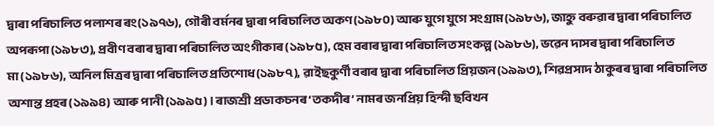দ্বাৰা পৰিচালিত পলাশৰ ৰং(১৯৭৬), গৌৰী বৰ্মনৰ দ্বাৰা পৰিচালিত অকণ(১৯৮০) আৰু যুগে যুগে সংগ্ৰাম(১৯৮৬), জাহ্নু বৰুৱাৰ দ্বাৰা পৰিচালিত অপৰূপা(১৯৮৩), প্ৰবীণ বৰাৰ দ্বাৰা পৰিচালিত অংগীকাৰ(১৯৮৫), হেম বৰাৰ দ্বাৰা পৰিচালিত সংকল্প(১৯৮৬), ভৱেন দাসৰ দ্বাৰা পৰিচালিত মা(১৯৮৬), অনিল মিত্ৰৰ দ্বাৰা পৰিচালিত প্ৰতিশোধ(১৯৮৭), ৱাইছকুৰ্ণী বৰাৰ দ্বাৰা পৰিচালিত প্ৰিয়জন(১৯৯৩), শিৱপ্ৰসাদ ঠাকুৰৰ দ্বাৰা পৰিচালিত অশান্ত প্ৰহৰ(১৯৯৪) আৰু পানী(১৯৯৫) । ৰাজশ্ৰী প্ৰডাকচনৰ ‘তকদীৰ’ নামৰ জনপ্ৰিয় হিন্দী ছবিখন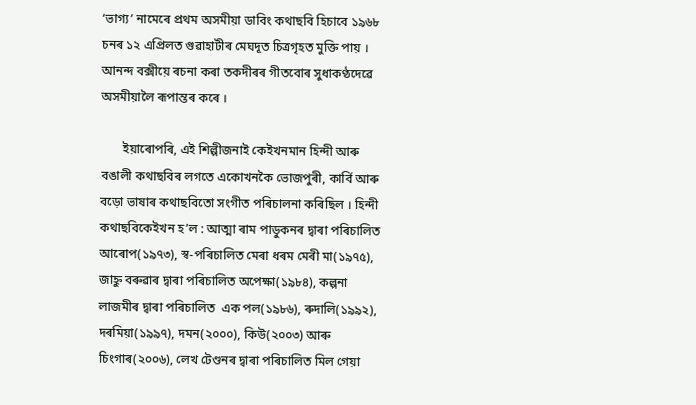‘ভাগ্য’ নামেৰে প্ৰথম অসমীয়া ডাবিং কথাছবি হিচাবে ১৯৬৮ চনৰ ১২ এপ্ৰিলত গুৱাহাটীৰ মেঘদূত চিত্ৰগৃহত মুক্তি পায় । আনন্দ বক্সীয়ে ৰচনা কৰা তকদীৰৰ গীতবোৰ সুধাকণ্ঠদেৱে অসমীয়ালৈ ৰূপান্তৰ কৰে ।

       ইয়াৰোপৰি, এই শিল্পীজনাই কেইখনমান হিন্দী আৰু বঙালী কথাছবিৰ লগতে একোখনকৈ ভোজপুৰী, কাৰ্বি আৰু বড়ো ভাষাৰ কথাছবিতো সংগীত পৰিচালনা কৰিছিল । হিন্দী কথাছবিকেইখন হ’ল : আত্মা ৰাম পাডুকনৰ দ্বাৰা পৰিচালিত আৰোপ(১৯৭৩), স্ব-পৰিচালিত মেৰা ধৰম মেৰী মা(১৯৭৫), জাহ্নু বৰুৱাৰ দ্বাৰা পৰিচালিত অপেক্ষা(১৯৮৪), কল্পনা লাজমীৰ দ্বাৰা পৰিচালিত  এক পল(১৯৮৬), ৰুদালি(১৯৯২), দৰমিয়া(১৯৯৭), দমন(২০০০), কিউ(২০০৩) আৰু চিংগাৰ(২০০৬), লেখ টেণ্ডনৰ দ্বাৰা পৰিচালিত মিল গেয়া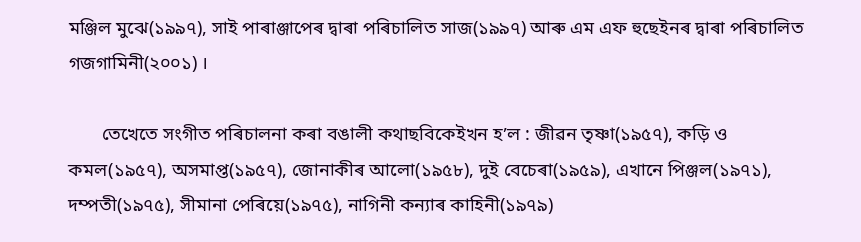মঞ্জিল মুঝে(১৯৯৭), সাই পাৰাঞ্জাপেৰ দ্বাৰা পৰিচালিত সাজ(১৯৯৭) আৰু এম এফ হুছেইনৰ দ্বাৰা পৰিচালিত  গজগামিনী(২০০১) ।

       তেখেতে সংগীত পৰিচালনা কৰা বঙালী কথাছবিকেইখন হ’ল : জীৱন তৃষ্ণা(১৯৫৭), কড়ি ও কমল(১৯৫৭), অসমাপ্ত(১৯৫৭), জোনাকীৰ আলো(১৯৫৮), দুই বেচেৰা(১৯৫৯), এখানে পিঞ্জল(১৯৭১), দম্পতী(১৯৭৫), সীমানা পেৰিয়ে(১৯৭৫), নাগিনী কন্যাৰ কাহিনী(১৯৭৯)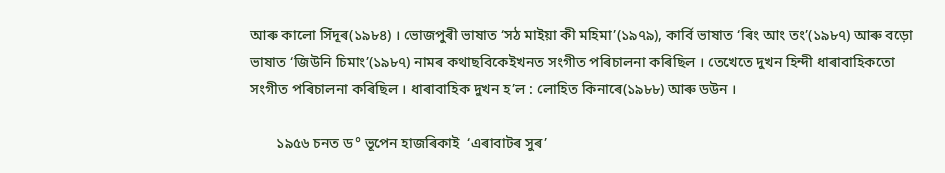আৰু কালো সিঁদূৰ(১৯৮৪) । ভোজপুৰী ভাষাত ‘সঠ মাইয়া কী মহিমা’(১৯৭৯), কাৰ্বি ভাষাত ‘ৰিং আং তং’(১৯৮৭) আৰু বড়ো ভাষাত ‘জিউনি চিমাং’(১৯৮৭) নামৰ কথাছবিকেইখনত সংগীত পৰিচালনা কৰিছিল । তেখেতে দুখন হিন্দী ধাৰাবাহিকতো সংগীত পৰিচালনা কৰিছিল । ধাৰাবাহিক দুখন হ’ল : লোহিত কিনাৰে(১৯৮৮) আৰু ডউন ।

       ১৯৫৬ চনত ড° ভূপেন হাজৰিকাই  ‘এৰাবাটৰ সুৰ’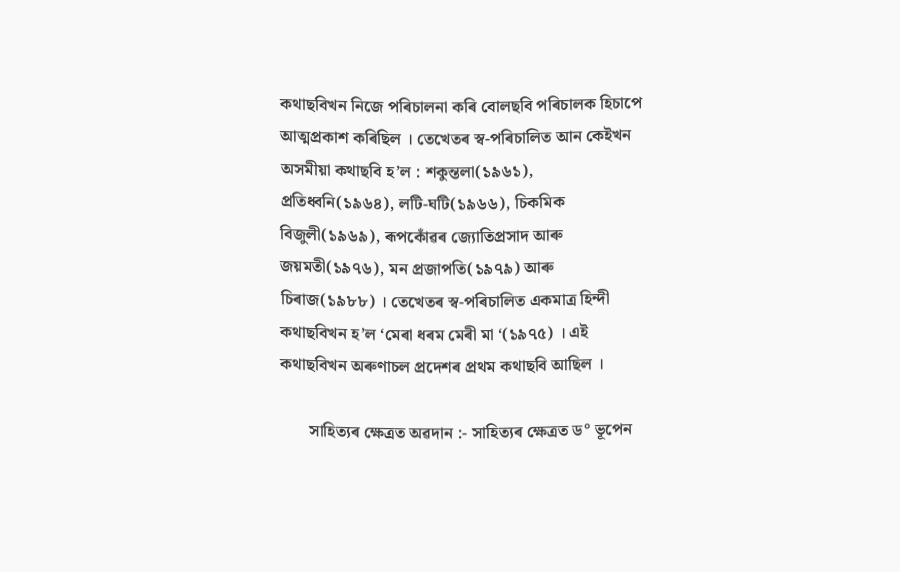কথাছবিখন নিজে পৰিচালনা কৰি বোলছবি পৰিচালক হিচাপে আত্মপ্ৰকাশ কৰিছিল । তেখেতৰ স্ব-পৰিচালিত আন কেইখন অসমীয়া কথাছবি হ’ল : শকুন্তলা(১৯৬১), প্ৰতিধ্বনি(১৯৬৪), লটি-ঘটি(১৯৬৬), চিকমিক বিজুলী(১৯৬৯), ৰূপকোঁৱৰ জ্যোতিপ্ৰসাদ আৰু জয়মতী(১৯৭৬), মন প্ৰজাপতি(১৯৭৯) আৰু চিৰাজ(১৯৮৮) । তেখেতৰ স্ব-পৰিচালিত একমাত্ৰ হিন্দী কথাছবিখন হ’ল ‘মেৰা ধৰম মেৰী মা ‘(১৯৭৫) । এই কথাছবিখন অৰুণাচল প্ৰদেশৰ প্ৰথম কথাছবি আছিল ।

       সাহিত্যৰ ক্ষেত্ৰত অৱদান :- সাহিত্যৰ ক্ষেত্ৰত ড° ভূপেন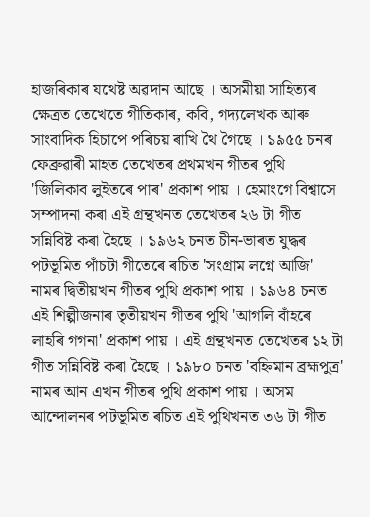হাজৰিকাৰ যথেষ্ট অৱদান আছে । অসমীয়া সাহিত্যৰ ক্ষেত্ৰত তেখেতে গীতিকাৰ, কবি, গদ্যলেখক আৰু সাংবাদিক হিচাপে পৰিচয় ৰাখি থৈ গৈছে । ১৯৫৫ চনৰ ফেব্ৰুৱাৰী মাহত তেখেতৰ প্ৰথমখন গীতৰ পুথি 'জিলিকাব লুইতৰে পাৰ' প্ৰকাশ পায় । হেমাংগে বিশ্বাসে সম্পাদনা কৰা এই গ্ৰন্থখনত তেখেতৰ ২৬ টা গীত সন্নিবিষ্ট কৰা হৈছে । ১৯৬২ চনত চীন-ভাৰত যুদ্ধৰ পটভূমিত পাঁচটা গীতেৰে ৰচিত 'সংগ্ৰাম লগ্নে আজি' নামৰ দ্বিতীয়খন গীতৰ পুথি প্ৰকাশ পায় । ১৯৬৪ চনত এই শিল্পীজনাৰ তৃতীয়খন গীতৰ পুথি 'আগলি বাঁহৰে লাহৰি গগনা' প্ৰকাশ পায় । এই গ্ৰন্থখনত তেখেতৰ ১২ টা গীত সন্নিবিষ্ট কৰা হৈছে । ১৯৮০ চনত 'বহ্নিমান ব্ৰহ্মপুত্ৰ' নামৰ আন এখন গীতৰ পুথি প্ৰকাশ পায় । অসম আন্দোলনৰ পটভূমিত ৰচিত এই পুথিখনত ৩৬ টা গীত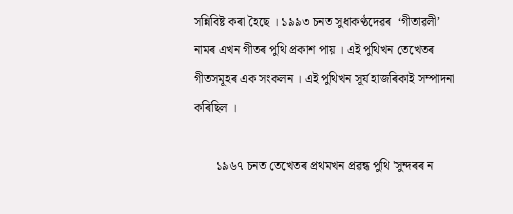সন্নিবিষ্ট কৰা হৈছে । ১৯৯৩ চনত সুধাকণ্ঠদেৱৰ  ‘গীতাৱলী’ নামৰ এখন গীতৰ পুথি প্ৰকাশ পায় । এই পুথিখন তেখেতৰ গীতসমূহৰ এক সংকলন । এই পুথিখন সূৰ্য হাজৰিকাই সম্পাদনা কৰিছিল ।

       ১৯৬৭ চনত তেখেতৰ প্ৰথমখন প্ৰৱন্ধ পুথি 'সুন্দৰৰ ন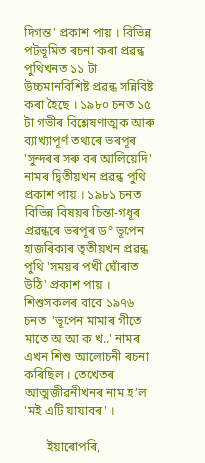দিগন্ত' প্ৰকাশ পায় । বিভিন্ন পটভূমিত ৰচনা কৰা প্ৰৱন্ধ পুথিখনত ১১ টা উচ্চমানবিশিষ্ট প্ৰৱন্ধ সন্নিবিষ্ট কৰা হৈছে । ১৯৮০ চনত ১৫ টা গভীৰ বিশ্লেষণাত্মক আৰু ব্যাখ্যাপূৰ্ণ তথ্যৰে ভৰপূৰ 'সুন্দৰৰ সৰু বৰ আলিয়েদি' নামৰ দ্বিতীয়খন প্ৰৱন্ধ পুথি প্ৰকাশ পায় । ১৯৮১ চনত বিভিন্ন বিষয়ৰ চিন্তা-গধূৰ প্ৰৱন্ধৰে ভৰপূৰ ড° ভূপেন হাজৰিকাৰ তৃতীয়খন প্ৰৱন্ধ পুথি 'সময়ৰ পখী ঘোঁৰাত উঠি' প্ৰকাশ পায় । শিশুসকলৰ বাবে ১৯৭৬ চনত  'ভূপেন মামাৰ গীতে মাতে অ আ ক খ..' নামৰ এখন শিশু আলোচনী ৰচনা কৰিছিল । তেখেতৰ আত্মজীৱনীখনৰ নাম হ’ল 'মই এটি যাযাবৰ' ।

       ইয়াৰোপৰি,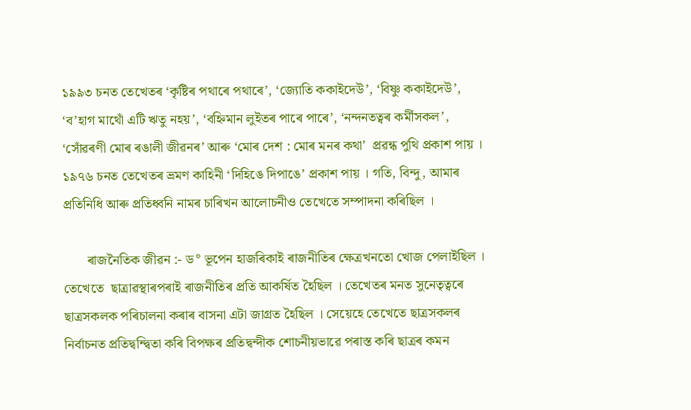১৯৯৩ চনত তেখেতৰ ‘কৃষ্টিৰ পথাৰে পথাৰে’, ‘জ্যোতি ককাইদেউ’, ‘বিষ্ণু ককাইদেউ’, ‘ব’হাগ মাথোঁ এটি ঋতু নহয়’, ‘বহ্নিমান লুইতৰ পাৰে পাৰে’, ‘নন্দনতত্বৰ কৰ্মীসকল’, ‘সোঁৱৰণী মোৰ ৰঙালী জীৱনৰ’ আৰু ‘মোৰ দেশ : মোৰ মনৰ কথা’  প্ৰৱন্ধ পুথি প্ৰকাশ পায় । ১৯৭৬ চনত তেখেতৰ ভ্ৰমণ কাহিনী ‘দিহিঙে দিপাঙে’ প্ৰকাশ পায় । গতি, বিন্দু, আমাৰ প্ৰতিনিধি আৰু প্ৰতিধ্বনি নামৰ চাৰিখন আলোচনীও তেখেতে সম্পাদনা কৰিছিল ।

       ৰাজনৈতিক জীৱন :- ড° ভূপেন হাজৰিকাই ৰাজনীতিৰ ক্ষেত্ৰখনতো খোজ পেলাইছিল । তেখেতে  ছাত্ৰাৱস্থাৰপৰাই ৰাজনীতিৰ প্ৰতি আকৰ্ষিত হৈছিল । তেখেতৰ মনত সুনেতৃত্বৰে  ছাত্ৰসকলক পৰিচালনা কৰাৰ বাসনা এটা জাগ্ৰত হৈছিল । সেয়েহে তেখেতে ছাত্ৰসকলৰ নিৰ্বাচনত প্ৰতিদ্বন্দ্বিতা কৰি বিপক্ষৰ প্ৰতিদ্বন্দীক শোচনীয়ভাৱে পৰাস্ত কৰি ছাত্ৰৰ কমন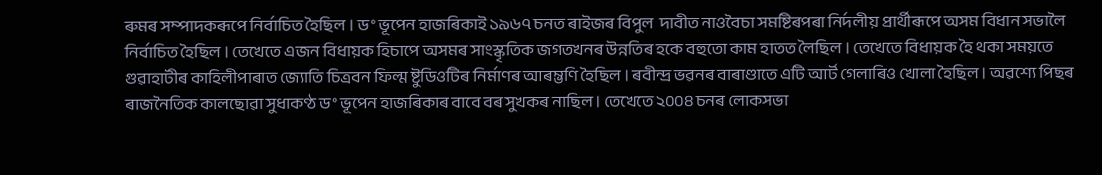ৰুমৰ সম্পাদকৰূপে নিৰ্বাচিত হৈছিল । ড° ভূপেন হাজৰিকাই ১৯৬৭ চনত ৰাইজৰ বিপুল  দাবীত নাওবৈচা সমষ্টিৰপৰা নিৰ্দলীয় প্ৰাৰ্থীৰূপে অসম বিধান সভালৈ নিৰ্বাচিত হৈছিল । তেখেতে এজন বিধায়ক হিচাপে অসমৰ সাংস্কৃতিক জগতখনৰ উন্নতিৰ হকে বহুতো কাম হাতত লৈছিল । তেখেতে বিধায়ক হৈ থকা সময়তে গুৱাহাটীৰ কাহিলীপাৰাত জ্যোতি চিত্ৰবন ফিল্ম ষ্টুডিওটিৰ নিৰ্মাণৰ আৰম্ভণি হৈছিল । ৰবীন্দ্ৰ ভৱনৰ বাৰাণ্ডাতে এটি আৰ্ট গেলাৰিও খোলা হৈছিল । অৱশ্যে পিছৰ ৰাজনৈতিক কালছোৱা সুধাকণ্ঠ ড° ভূপেন হাজৰিকাৰ বাবে বৰ সুখকৰ নাছিল । তেখেতে ২০০৪ চনৰ লোকসভা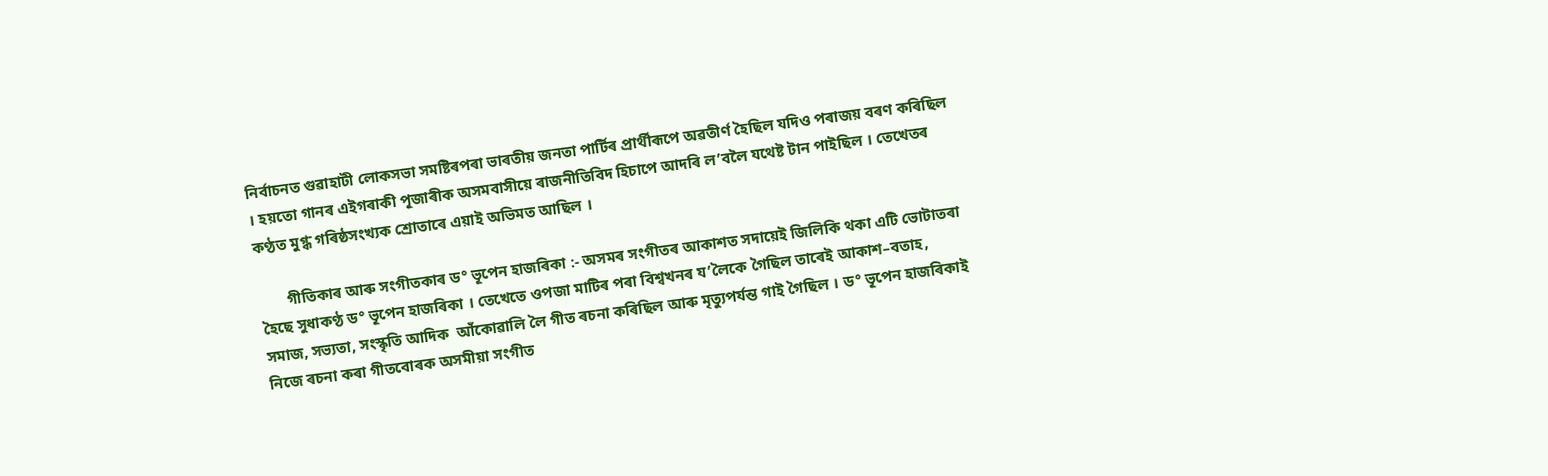নিৰ্বাচনত গুৱাহাটী লোকসভা সমষ্টিৰপৰা ভাৰতীয় জনতা পাৰ্টিৰ প্ৰাৰ্থীৰূপে অৱতীৰ্ণ হৈছিল যদিও পৰাজয় বৰণ কৰিছিল । হয়তো গানৰ এইগৰাকী পূজাৰীক অসমবাসীয়ে ৰাজনীতিবিদ হিচাপে আদৰি ল’বলৈ যথেষ্ট টান পাইছিল । তেখেতৰ কণ্ঠত মুগ্ধ গৰিষ্ঠসংখ্যক শ্ৰোতাৰে এয়াই অভিমত আছিল ।

       গীতিকাৰ আৰু সংগীতকাৰ ড° ভূপেন হাজৰিকা :- অসমৰ সংগীতৰ আকাশত সদায়েই জিলিকি থকা এটি ভোটাতৰা হৈছে সুধাকণ্ঠ ড° ভূপেন হাজৰিকা । তেখেতে ওপজা মাটিৰ পৰা বিশ্বখনৰ য’লৈকে গৈছিল তাৰেই আকাশ–বতাহ, সমাজ, সভ্যতা, সংস্কৃতি আদিক  আঁকোৱালি লৈ গীত ৰচনা কৰিছিল আৰু মৃত্যুপৰ্যন্ত গাই গৈছিল । ড° ভূপেন হাজৰিকাই নিজে ৰচনা কৰা গীতবোৰক অসমীয়া সংগীত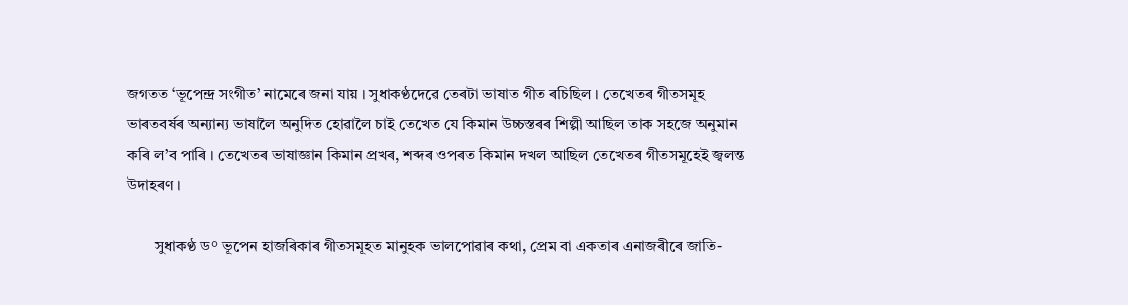জগতত ‘ভূপেন্দ্ৰ সংগীত’ নামেৰে জনা যায় । সুধাকণ্ঠদেৱে তেৰটা ভাষাত গীত ৰচিছিল । তেখেতৰ গীতসমূহ ভাৰতবৰ্ষৰ অন্যান্য ভাষালৈ অনুদিত হোৱালৈ চাই তেখেত যে কিমান উচ্চস্তৰৰ শিল্পী আছিল তাক সহজে অনুমান কৰি ল’ব পাৰি । তেখেতৰ ভাষাজ্ঞান কিমান প্ৰখৰ, শব্দৰ ওপৰত কিমান দখল আছিল তেখেতৰ গীতসমূহেই জ্বলন্ত উদাহৰণ ।

       সুধাকণ্ঠ ড° ভূপেন হাজৰিকাৰ গীতসমূহত মানুহক ভালপোৱাৰ কথা, প্ৰেম বা একতাৰ এনাজৰীৰে জাতি-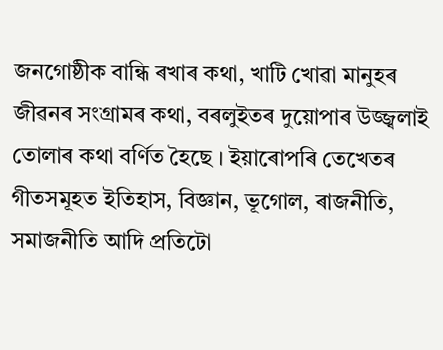জনগোষ্ঠীক বান্ধি ৰখাৰ কথা, খাটি খোৱা মানুহৰ জীৱনৰ সংগ্ৰামৰ কথা, বৰলুইতৰ দুয়োপাৰ উজ্জ্বলাই তোলাৰ কথা বৰ্ণিত হৈছে । ইয়াৰোপৰি তেখেতৰ গীতসমূহত ইতিহাস, বিজ্ঞান, ভূগোল, ৰাজনীতি, সমাজনীতি আদি প্ৰতিটো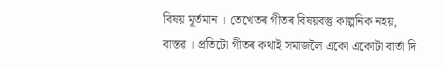বিষয় মূৰ্তমান । তেখেতৰ গীতৰ বিষয়বস্তু কাল্পনিক নহয়, বাস্তৱ । প্ৰতিটো গীতৰ কথাই সমাজলৈ একো একোটা বাৰ্তা দি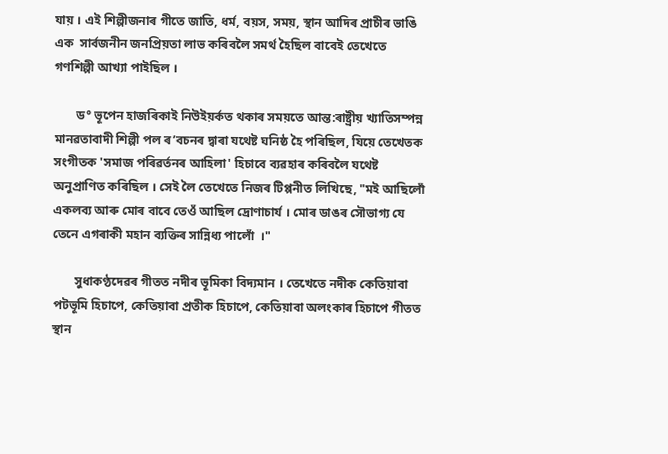যায় । এই শিল্পীজনাৰ গীতে জাতি, ধৰ্ম, বয়স, সময়, স্থান আদিৰ প্ৰাচীৰ ভাঙি এক  সাৰ্বজনীন জনপ্ৰিয়তা লাভ কৰিবলৈ সমৰ্থ হৈছিল বাবেই তেখেতে  গণশিল্পী আখ্যা পাইছিল ।

       ড° ভূপেন হাজৰিকাই নিউইয়ৰ্কত থকাৰ সময়তে আন্ত:ৰাষ্ট্ৰীয় খ্যাতিসম্পন্ন মানৱতাবাদী শিল্পী পল ৰ’বচনৰ দ্বাৰা যথেষ্ট ঘনিষ্ঠ হৈ পৰিছিল, যিয়ে তেখেতক সংগীতক 'সমাজ পৰিৱৰ্তনৰ আহিলা' হিচাবে ব্যৱহাৰ কৰিবলৈ যথেষ্ট অনুপ্ৰাণিত কৰিছিল । সেই লৈ তেখেতে নিজৰ টিপ্পনীত লিখিছে, "মই আছিলোঁ একলব্য আৰু মোৰ বাবে তেওঁ আছিল দ্ৰোণাচাৰ্য । মোৰ ডাঙৰ সৌভাগ্য যে তেনে এগৰাকী মহান ব্যক্তিৰ সান্নিধ্য পালোঁ  ।"

       সুধাকণ্ঠদেৱৰ গীতত নদীৰ ভূমিকা বিদ্যমান । তেখেতে নদীক কেতিয়াবা পটভূমি হিচাপে, কেতিয়াবা প্ৰতীক হিচাপে, কেতিয়াবা অলংকাৰ হিচাপে গীতত স্থান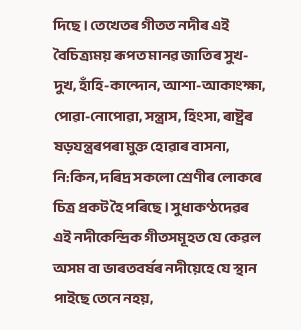দিছে । তেখেতৰ গীতত নদীৰ এই বৈচিত্ৰ্যময় ৰূপত মানৱ জাতিৰ সুখ-দুখ, হাঁহি-কান্দোন, আশা-আকাংক্ষা, পোৱা-নোপোৱা, সন্ত্ৰাস, হিংসা, ৰাষ্ট্ৰৰ ষড়যন্ত্ৰৰপৰা মুক্ত হোৱাৰ বাসনা, নি:কিন, দৰিদ্ৰ সকলো শ্ৰেণীৰ লোকৰে চিত্ৰ প্ৰকট হৈ পৰিছে । সুধাকণ্ঠদেৱৰ এই নদীকেন্দ্ৰিক গীতসমূহত যে কেৱল অসম বা ভাৰতবৰ্ষৰ নদীয়েহে যে স্থান পাইছে তেনে নহয়,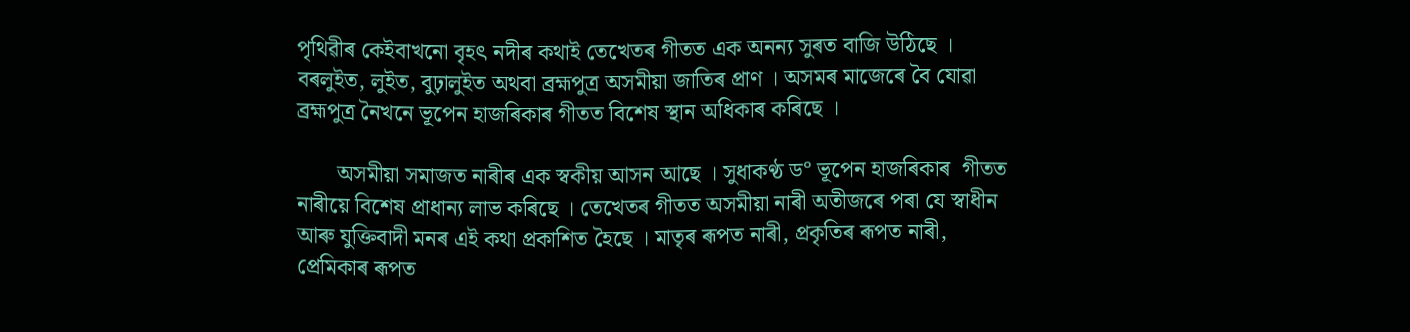পৃথিৱীৰ কেইবাখনো বৃহৎ নদীৰ কথাই তেখেতৰ গীতত এক অনন্য সুৰত বাজি উঠিছে । বৰলুইত, লুইত, বুঢ়ালুইত অথবা ব্ৰহ্মপুত্ৰ অসমীয়া জাতিৰ প্ৰাণ । অসমৰ মাজেৰে বৈ যোৱা ব্ৰহ্মপুত্ৰ নৈখনে ভূপেন হাজৰিকাৰ গীতত বিশেষ স্থান অধিকাৰ কৰিছে ।

       অসমীয়া সমাজত নাৰীৰ এক স্বকীয় আসন আছে । সুধাকণ্ঠ ড° ভূপেন হাজৰিকাৰ  গীতত নাৰীয়ে বিশেষ প্ৰাধান্য লাভ কৰিছে । তেখেতৰ গীতত অসমীয়া নাৰী অতীজৰে পৰা যে স্বাধীন আৰু যুক্তিবাদী মনৰ এই কথা প্ৰকাশিত হৈছে । মাতৃৰ ৰূপত নাৰী, প্ৰকৃতিৰ ৰূপত নাৰী, প্ৰেমিকাৰ ৰূপত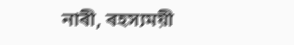নাৰী, ৰহস্যময়ী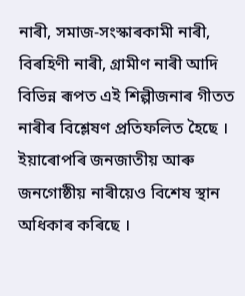নাৰী, সমাজ-সংস্কাৰকামী নাৰী, বিৰহিণী নাৰী, গ্ৰামীণ নাৰী আদি বিভিন্ন ৰূপত এই শিল্পীজনাৰ গীতত নাৰীৰ বিশ্লেষণ প্ৰতিফলিত হৈছে । ইয়াৰোপৰি জনজাতীয় আৰু জনগোষ্ঠীয় নাৰীয়েও বিশেষ স্থান অধিকাৰ কৰিছে ।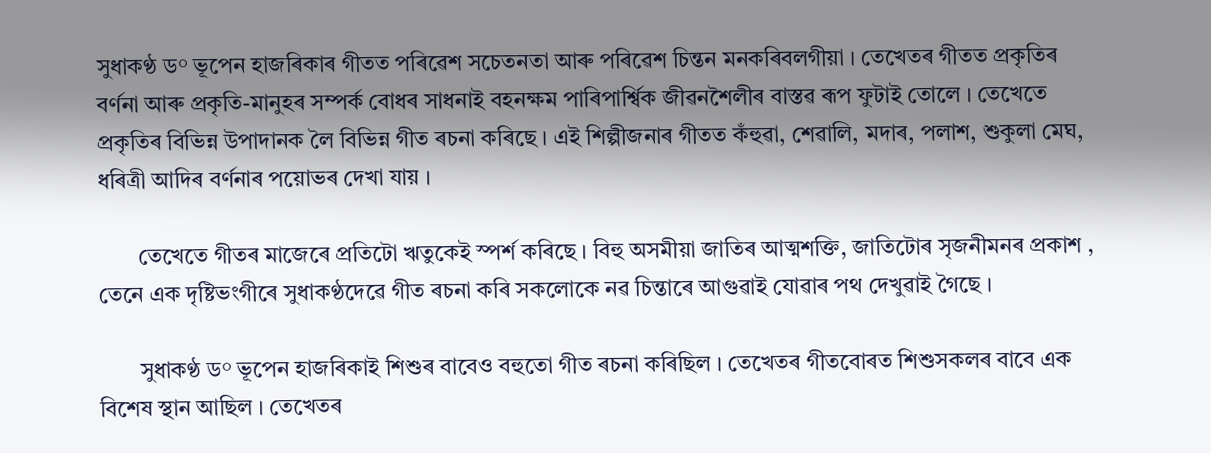সুধাকণ্ঠ ড° ভূপেন হাজৰিকাৰ গীতত পৰিৱেশ সচেতনতা আৰু পৰিৱেশ চিন্তন মনকৰিবলগীয়া । তেখেতৰ গীতত প্ৰকৃতিৰ বৰ্ণনা আৰু প্ৰকৃতি-মানুহৰ সম্পৰ্ক বোধৰ সাধনাই বহনক্ষম পাৰিপাৰ্শ্বিক জীৱনশৈলীৰ বাস্তৱ ৰূপ ফুটাই তোলে । তেখেতে প্ৰকৃতিৰ বিভিন্ন উপাদানক লৈ বিভিন্ন গীত ৰচনা কৰিছে । এই শিল্পীজনাৰ গীতত কঁহুৱা, শেৱালি, মদাৰ, পলাশ, শুকুলা মেঘ, ধৰিত্ৰী আদিৰ বৰ্ণনাৰ পয়োভৰ দেখা যায় ।

       তেখেতে গীতৰ মাজেৰে প্ৰতিটো ঋতুকেই স্পৰ্শ কৰিছে । বিহু অসমীয়া জাতিৰ আত্মশক্তি, জাতিটোৰ সৃজনীমনৰ প্ৰকাশ , তেনে এক দৃষ্টিভংগীৰে সুধাকণ্ঠদেৱে গীত ৰচনা কৰি সকলোকে নৱ চিন্তাৰে আগুৱাই যোৱাৰ পথ দেখুৱাই গৈছে ।

       সুধাকণ্ঠ ড° ভূপেন হাজৰিকাই শিশুৰ বাবেও বহুতো গীত ৰচনা কৰিছিল । তেখেতৰ গীতবোৰত শিশুসকলৰ বাবে এক বিশেষ স্থান আছিল । তেখেতৰ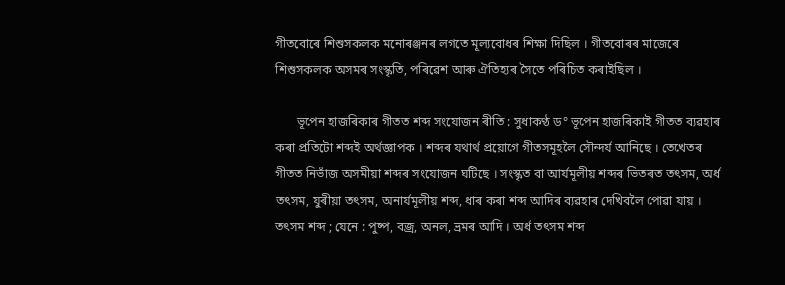গীতবোৰে শিশুসকলক মনোৰঞ্জনৰ লগতে মূল্যবোধৰ শিক্ষা দিছিল । গীতবোৰৰ মাজেৰে শিশুসকলক অসমৰ সংস্কৃতি, পৰিৱেশ আৰু ঐতিহ্যৰ সৈতে পৰিচিত কৰাইছিল ।

       ভূপেন হাজৰিকাৰ গীতত শব্দ সংযোজন ৰীতি : সুধাকণ্ঠ ড° ভূপেন হাজৰিকাই গীতত ব্যৱহাৰ কৰা প্ৰতিটো শব্দই অৰ্থজ্ঞাপক । শব্দৰ যথাৰ্থ প্ৰয়োগে গীতসমূহলৈ সৌন্দৰ্য আনিছে । তেখেতৰ গীতত নিভাঁজ অসমীয়া শব্দৰ সংযোজন ঘটিছে । সংস্কৃত বা আৰ্যমূলীয় শব্দৰ ভিতৰত তৎসম, অৰ্ধ তৎসম, যুৰীয়া তৎসম, অনাৰ্যমূলীয় শব্দ, ধাৰ কৰা শব্দ আদিৰ ব্যৱহাৰ দেখিবলৈ পোৱা যায় । তৎসম শব্দ ; যেনে : পুষ্প, বজ্ৰ, অনল, ভ্ৰমৰ আদি । অৰ্ধ তৎসম শব্দ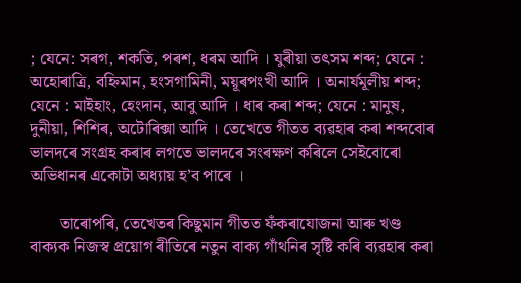; যেনে: সৰগ, শকতি, পৰশ, ধৰম আদি । যুৰীয়া তৎসম শব্দ; যেনে : অহোৰাত্ৰি, বহ্নিমান, হংসগামিনী, ময়ূৰপংখী আদি । অনাৰ্যমূলীয় শব্দ; যেনে : মাইহাং, হেংদান, আবু আদি । ধাৰ কৰা শব্দ; যেনে : মানুষ, দুনীয়া, শিশিৰ, অটোৰিক্সা আদি । তেখেতে গীতত ব্যৱহাৰ কৰা শব্দবোৰ ভালদৰে সংগ্ৰহ কৰাৰ লগতে ভালদৰে সংৰক্ষণ কৰিলে সেইবোৰো অভিধানৰ একোটা অধ্যায় হ’ব পাৰে ।

       তাৰোপৰি, তেখেতৰ কিছুমান গীতত ফঁকৰাযোজনা আৰু খণ্ড বাক্যক নিজস্ব প্ৰয়োগ ৰীতিৰে নতুন বাক্য গাঁথনিৰ সৃষ্টি কৰি ব্যৱহাৰ কৰা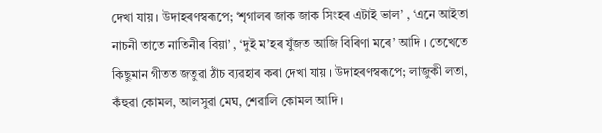দেখা যায় । উদাহৰণস্বৰূপে; ‘শৃগালৰ জাক জাক সিংহৰ এটাই ভাল’ , ‘এনে আইতা নাচনী তাতে নাতিনীৰ বিয়া’ , ‘দুই ম’হৰ যুঁজত আজি বিৰিণা মৰে’ আদি । তেখেতে কিছুমান গীতত জতুৱা ঠাঁচ ব্যৱহাৰ কৰা দেখা যায় । উদাহৰণস্বৰূপে; লাজুকী লতা, কঁহুৱা কোমল, আলসুৱা মেঘ, শেৱালি কোমল আদি ।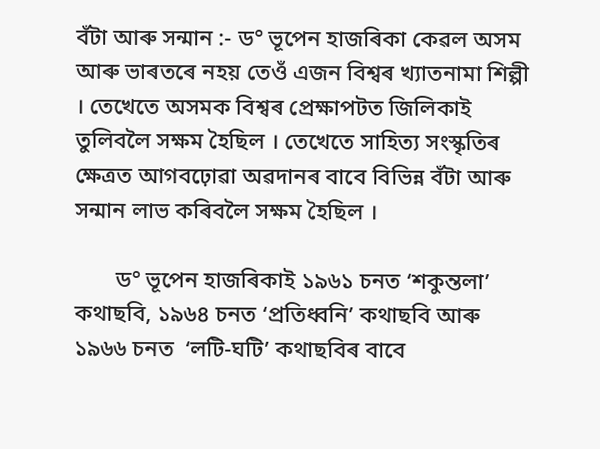বঁটা আৰু সন্মান :- ড° ভূপেন হাজৰিকা কেৱল অসম আৰু ভাৰতৰে নহয় তেওঁ এজন বিশ্বৰ খ্যাতনামা শিল্পী । তেখেতে অসমক বিশ্বৰ প্ৰেক্ষাপটত জিলিকাই তুলিবলৈ সক্ষম হৈছিল । তেখেতে সাহিত্য সংস্কৃতিৰ ক্ষেত্ৰত আগবঢ়োৱা অৱদানৰ বাবে বিভিন্ন বঁটা আৰু সন্মান লাভ কৰিবলৈ সক্ষম হৈছিল ।

       ড° ভূপেন হাজৰিকাই ১৯৬১ চনত ‘শকুন্তলা’ কথাছবি, ১৯৬৪ চনত ‘প্ৰতিধ্বনি’ কথাছবি আৰু ১৯৬৬ চনত  ‘লটি-ঘটি’ কথাছবিৰ বাবে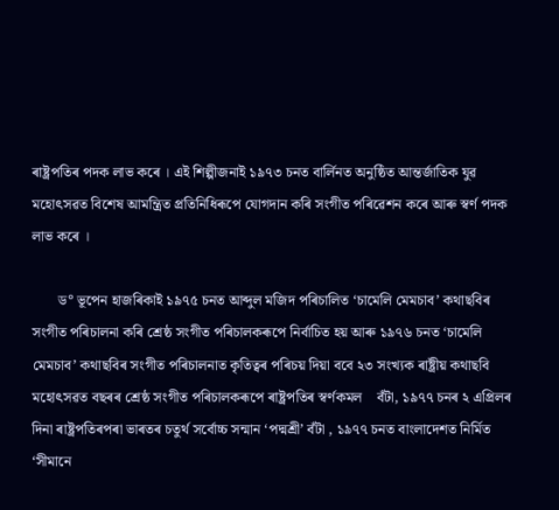ৰাষ্ট্ৰপতিৰ পদক লাভ কৰে । এই শিল্পীজনাই ১৯৭৩ চনত বাৰ্লিনত অনুষ্ঠিত আন্তৰ্জাতিক যুৱ মহোৎসৱত বিশেষ আমন্ত্ৰিত প্ৰতিনিধিৰূপে যোগদান কৰি সংগীত পৰিৱেশন কৰে আৰু স্বৰ্ণ পদক লাভ কৰে ।

       ড° ভূপেন হাজৰিকাই ১৯৭৫ চনত আব্দুল মজিদ পৰিচালিত ‘চামেলি মেমচাব’ কথাছবিৰ সংগীত পৰিচালনা কৰি শ্ৰেষ্ঠ সংগীত পৰিচালকৰূপে নিৰ্বাচিত হয় আৰু ১৯৭৬ চনত ‘চামেলি মেমচাব’ কথাছবিৰ সংগীত পৰিচালনাত কৃতিত্বৰ পৰিচয় দিয়া ববে ২৩ সংখ্যক ৰাষ্ট্ৰীয় কথাছবি মহোৎসৱত বছৰৰ শ্ৰেষ্ঠ সংগীত পৰিচালকৰূপে ৰাষ্ট্ৰপতিৰ স্বৰ্ণকমল    বঁটা, ১৯৭৭ চনৰ ২ এপ্ৰিলৰ দিনা ৰাষ্ট্ৰপতিৰপৰা ভাৰতৰ চতুৰ্থ সৰ্বোচ্চ সন্মান ‘পদ্মশ্ৰী’ বঁটা , ১৯৭৭ চনত বাংলাদেশত নিৰ্মিত ‘সীমানে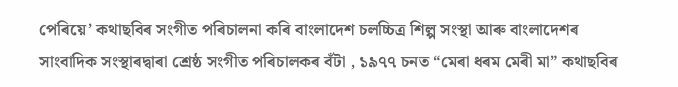পেৰিয়ে’ কথাছবিৰ সংগীত পৰিচালনা কৰি বাংলাদেশ চলচ্চিত্ৰ শিল্প সংস্থা আৰু বাংলাদেশৰ সাংবাদিক সংস্থাৰদ্বাৰা শ্ৰেষ্ঠ সংগীত পৰিচালকৰ বঁটা , ১৯৭৭ চনত “মেৰা ধৰম মেৰী মা” কথাছবিৰ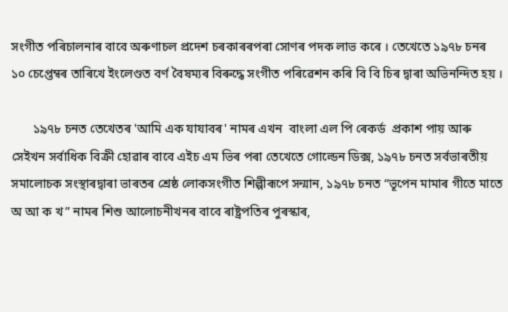সংগীত পৰিচালনাৰ বাবে অৰুণাচল প্ৰদেশ চৰকাৰৰপৰা সোণৰ পদক লাভ কৰে । তেখেতে ১৯৭৮ চনৰ ১০ চেপ্তেম্বৰ তাৰিখে ইংলেণ্ডত বৰ্ণ বৈষম্যৰ বিৰুদ্ধে সংগীত পৰিৱেশন কৰি বি বি চিৰ দ্বাৰা অভিনন্দিত হয় ।

       ১৯৭৮ চনত তেখেতৰ 'আমি এক যাযাবৰ' নামৰ এখন  বাংলা এল পি ৰেকৰ্ড  প্ৰকাশ পায় আৰু সেইখন সৰ্বাধিক বিক্ৰী হোৱাৰ বাবে এইচ এম ভিৰ পৰা তেখেতে গোল্ডেন ডিক্স, ১৯৭৮ চনত সৰ্বভাৰতীয় সমালোচক সংস্থাৰদ্বাৰা ভাৰতৰ শ্ৰেষ্ঠ লোকসংগীত শিল্পীৰূপে সন্মান, ১৯৭৮ চনত “ভূপেন মামাৰ গীতে মাতে অ আ ক খ” নামৰ শিশু আলোচনীখনৰ বাবে ৰাষ্ট্ৰপতিৰ পুৰস্কাৰ,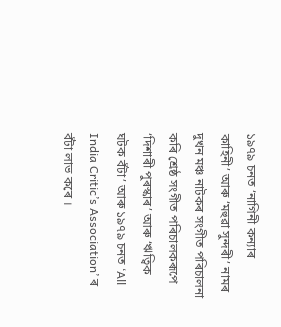১৯৭৯ চনত ‘নাগিনী কন্যাৰ কাহিনী’ আৰু ‘মহুৱা সুন্দৰী’ নামৰ দুখন মঞ্চ নাটকৰ সংগীত পৰিচালনা কৰি শ্ৰেষ্ঠ সংগীত পৰিচালকৰূপে ‘দিশাৰী পুৰস্কাৰ’ আৰু ‘ঋত্বিক ঘটক বঁটা’ আৰু ১৯৭৯ চনত ‘All India Critic’s Association’ ৰ বঁটা লাভ কৰে ।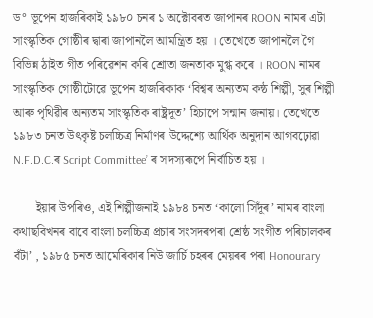ড° ভূপেন হাজৰিকাই ১৯৮০ চনৰ ১ অক্টোবৰত জাপানৰ ROON নামৰ এটা সাংস্কৃতিক গোষ্ঠীৰ দ্বাৰা জাপানলৈ আমন্ত্ৰিত হয় । তেখেতে জাপানলৈ গৈ বিভিন্ন ঠাইত গীত পৰিৱেশন কৰি শ্ৰোতা জনতাক মুগ্ধ কৰে । ROON নামৰ সাংস্কৃতিক গোষ্ঠীটোৱে ভূপেন হাজৰিকাক ‘বিশ্বৰ অন্যতম কন্ঠ শিল্পী, সুৰ শিল্পী আৰু পৃথিৱীৰ অন্যতম সাংস্কৃতিক ৰাষ্ট্ৰদূত’ হিচাপে সন্মান জনায়। তেখেতে ১৯৮৩ চনত উৎকৃষ্ট চলচ্চিত্ৰ নিৰ্মাণৰ উদ্দেশ্যে আৰ্থিক অনুদান আগবঢ়োৱা N.F.D.C.ৰ Script Committee’ ৰ সদস্যৰূপে নিৰ্বাচিত হয় ।

       ইয়াৰ উপৰিও, এই শিল্পীজনাই ১৯৮৪ চনত ‘কালো সিদূঁৰ’ নামৰ বাংলা কথাছবিখনৰ বাবে বাংলা চলচ্চিত্ৰ প্ৰচাৰ সংসদৰপৰা শ্ৰেষ্ঠ সংগীত পৰিচালকৰ বঁটা’ , ১৯৮৫ চনত আমেৰিকাৰ নিউ জাৰ্চি চহৰৰ মেয়ৰৰ পৰা Honourary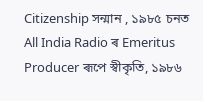Citizenship সন্মান , ১৯৮৫ চনত All India Radio ৰ Emeritus Producer ৰূপে স্বীকৃতি, ১৯৮৬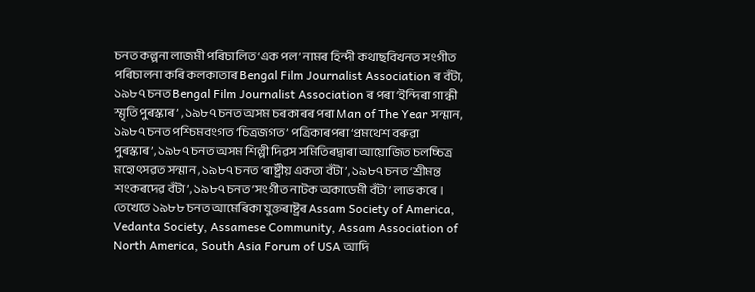চনত কল্পনা লাজমী পৰিচালিত ‘এক পল’ নামৰ হিন্দী কথাছবিখনত সংগীত পৰিচালনা কৰি কলকাতাৰ Bengal Film Journalist Association ৰ বঁটা, ১৯৮৭ চনত Bengal Film Journalist Association ৰ পৰা ‘ইন্দিৰা গান্ধী স্মৃতি পুৰস্কাৰ’ , ১৯৮৭ চনত অসম চৰকাৰৰ পৰা Man of The Year সন্মান, ১৯৮৭ চনত পশ্চিমবংগত ‘চিত্ৰজগত’ পত্ৰিকাৰপৰা ‘প্ৰমথেশ বৰুৱা পুৰস্কাৰ’, ১৯৮৭ চনত অসম শিল্পী দিৱস সমিতিৰদ্বাৰা আয়োজিত চলচ্চিত্ৰ মহোৎসৱত সন্মান , ১৯৮৭ চনত ‘ৰাষ্ট্ৰীয় একতা বঁটা’, ১৯৮৭ চনত ‘শ্ৰীমন্ত শংকৰদেৱ বঁটা’, ১৯৮৭ চনত ‘সংগীত নাটক অকাডেমী বঁটা’ লাভ কৰে । তেখেতে ১৯৮৮ চনত আমেৰিকা যুক্তৰাষ্ট্ৰৰ Assam Society of America, Vedanta Society, Assamese Community, Assam Association of North America, South Asia Forum of USA আদি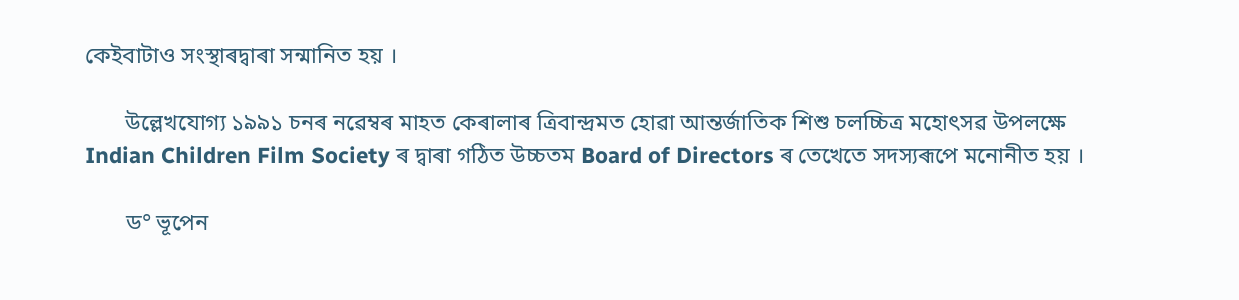কেইবাটাও সংস্থাৰদ্বাৰা সন্মানিত হয় ।

       উল্লেখযোগ্য ১৯৯১ চনৰ নৱেম্বৰ মাহত কেৰালাৰ ত্ৰিবান্দ্ৰমত হোৱা আন্তৰ্জাতিক শিশু চলচ্চিত্ৰ মহোৎসৱ উপলক্ষে Indian Children Film Society ৰ দ্বাৰা গঠিত উচ্চতম Board of Directors ৰ তেখেতে সদস্যৰূপে মনোনীত হয় ।

       ড° ভূপেন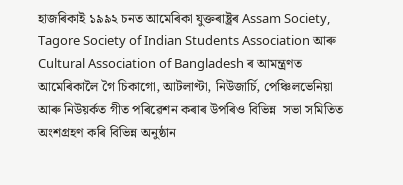হাজৰিকাই ১৯৯২ চনত আমেৰিকা যুক্তৰাষ্ট্ৰৰ Assam Society, Tagore Society of Indian Students Association আৰু Cultural Association of Bangladesh ৰ আমন্ত্ৰণত আমেৰিকালৈ গৈ চিকাগো, আটলাণ্টা, নিউজাৰ্চি, পেঞ্চিলভেনিয়া আৰু নিউয়ৰ্কত গীত পৰিৱেশন কৰাৰ উপৰিও বিভিন্ন  সভা সমিতিত অংশগ্ৰহণ কৰি বিভিন্ন অনুষ্ঠান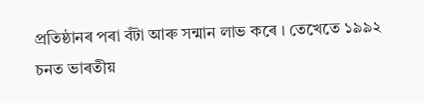প্ৰতিষ্ঠানৰ পৰা বঁটা আৰু সন্মান লাভ কৰে । তেখেতে ১৯৯২ চনত ভাৰতীয়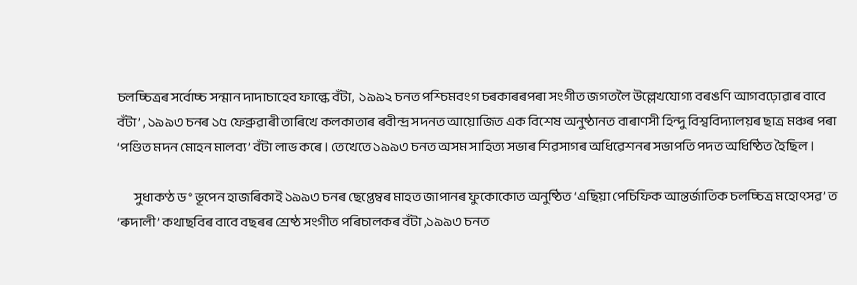চলচ্চিত্ৰৰ সৰ্বোচ্চ সন্মান দাদাচাহেব ফাল্কে বঁটা,  ১৯৯২ চনত পশ্চিমবংগ চৰকাৰৰপৰা সংগীত জগতলৈ উল্লেখযোগ্য বৰঙণি আগবঢ়োৱাৰ বাবে বঁটা’ , ১৯৯৩ চনৰ ১৫ ফেব্ৰুৱাৰী তাৰিখে কলকাতাৰ ৰবীন্দ্ৰ সদনত আয়োজিত এক বিশেষ অনুষ্ঠানত বাৰাণসী হিন্দু বিশ্ববিদ্যালয়ৰ ছাত্ৰ মঞ্চৰ পৰা ‘পণ্ডিত মদন মোহন মালব্য’ বঁটা লাভ কৰে । তেখেতে ১৯৯৩ চনত অসম সাহিত্য সভাৰ শিৱসাগৰ অধিৱেশনৰ সভাপতি পদত অধিষ্ঠিত হৈছিল ।

       সুধাকণ্ঠ ড° ভূপেন হাজৰিকাই ১৯৯৩ চনৰ ছেপ্তেম্বৰ মাহত জাপানৰ ফুকোকোত অনুষ্ঠিত ‘এছিয়া পেচিফিক আন্তৰ্জাতিক চলচ্চিত্ৰ মহোৎসৱ’ ত ‘ৰুদালী’ কথাছবিৰ বাবে বছৰৰ শ্ৰেষ্ঠ সংগীত পৰিচালকৰ বঁটা ,১৯৯৩ চনত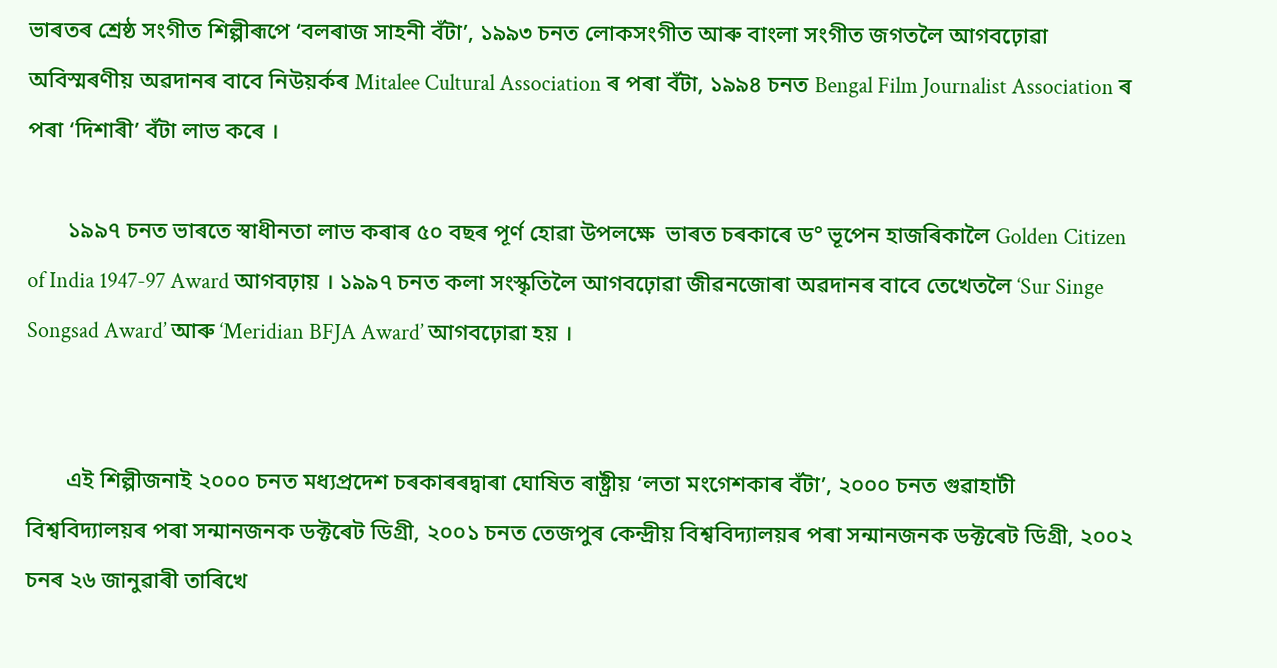ভাৰতৰ শ্ৰেষ্ঠ সংগীত শিল্পীৰূপে ‘বলৰাজ সাহনী বঁটা’, ১৯৯৩ চনত লোকসংগীত আৰু বাংলা সংগীত জগতলৈ আগবঢ়োৱা অবিস্মৰণীয় অৱদানৰ বাবে নিউয়ৰ্কৰ Mitalee Cultural Association ৰ পৰা বঁটা, ১৯৯৪ চনত Bengal Film Journalist Association ৰ পৰা ‘দিশাৰী’ বঁটা লাভ কৰে ।

       ১৯৯৭ চনত ভাৰতে স্বাধীনতা লাভ কৰাৰ ৫০ বছৰ পূৰ্ণ হোৱা উপলক্ষে  ভাৰত চৰকাৰে ড° ভূপেন হাজৰিকালৈ Golden Citizen of India 1947-97 Award আগবঢ়ায় । ১৯৯৭ চনত কলা সংস্কৃতিলৈ আগবঢ়োৱা জীৱনজোৰা অৱদানৰ বাবে তেখেতলৈ ‘Sur Singe Songsad Award’ আৰু ‘Meridian BFJA Award’ আগবঢ়োৱা হয় ।


       এই শিল্পীজনাই ২০০০ চনত মধ্যপ্ৰদেশ চৰকাৰৰদ্বাৰা ঘোষিত ৰাষ্ট্ৰীয় ‘লতা মংগেশকাৰ বঁটা’, ২০০০ চনত গুৱাহাটী বিশ্ববিদ্যালয়ৰ পৰা সন্মানজনক ডক্টৰেট ডিগ্ৰী, ২০০১ চনত তেজপুৰ কেন্দ্ৰীয় বিশ্ববিদ্যালয়ৰ পৰা সন্মানজনক ডক্টৰেট ডিগ্ৰী, ২০০২ চনৰ ২৬ জানুৱাৰী তাৰিখে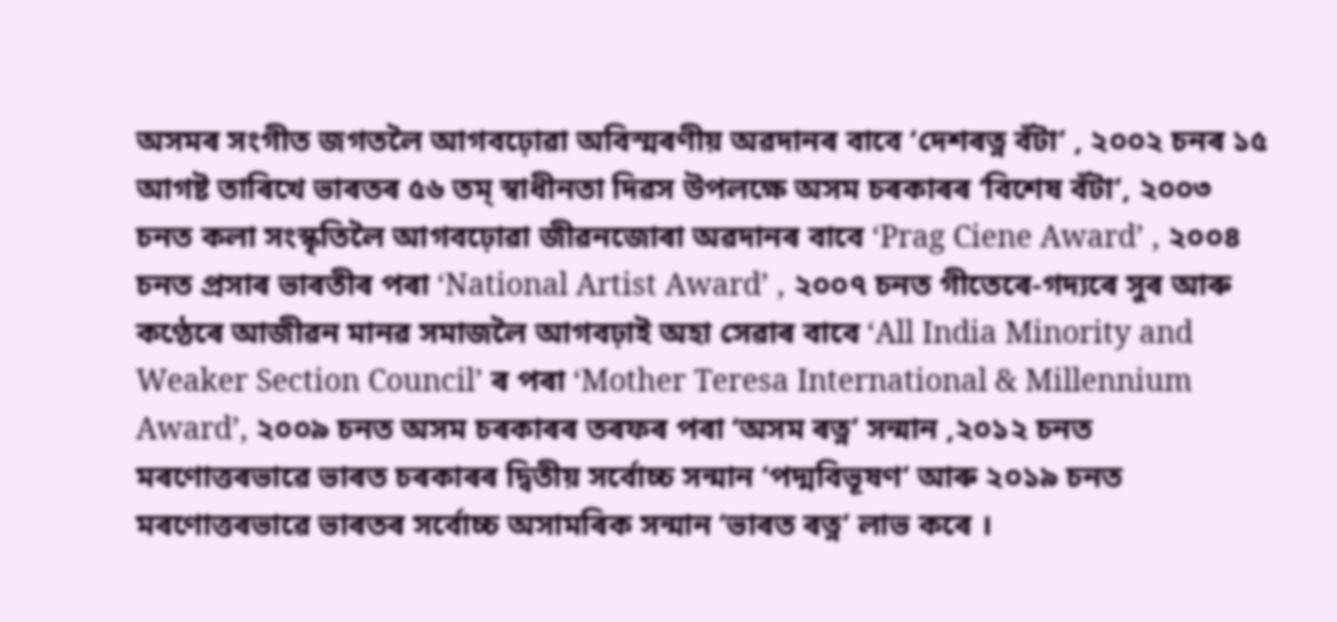অসমৰ সংগীত জগতলৈ আগবঢ়োৱা অবিস্মৰণীয় অৱদানৰ বাবে ‘দেশৰত্ন বঁটা’ , ২০০২ চনৰ ১৫ আগষ্ট তাৰিখে ভাৰতৰ ৫৬ তম্‌ স্বাধীনতা দিৱস উপলক্ষে অসম চৰকাৰৰ ‘বিশেষ বঁটা’, ২০০৩ চনত কলা সংস্কৃতিলৈ আগবঢ়োৱা জীৱনজোৰা অৱদানৰ বাবে ‘Prag Ciene Award’ , ২০০৪ চনত প্ৰসাৰ ভাৰতীৰ পৰা ‘National Artist Award’ , ২০০৭ চনত গীতেৰে-গদ্যৰে সুৰ আৰু কণ্ঠেৰে আজীৱন মানৱ সমাজলৈ আগবঢ়াই অহা সেৱাৰ বাবে ‘All India Minority and Weaker Section Council’ ৰ পৰা ‘Mother Teresa International & Millennium Award’, ২০০৯ চনত অসম চৰকাৰৰ তৰফৰ পৰা ‘অসম ৰত্ন’ সন্মান ,২০১২ চনত মৰণোত্তৰভাৱে ভাৰত চৰকাৰৰ দ্বিতীয় সৰ্বোচ্চ সন্মান ‘পদ্মবিভূষণ’ আৰু ২০১৯ চনত মৰণোত্তৰভাৱে ভাৰতৰ সৰ্বোচ্চ অসামৰিক সন্মান ‘ভাৰত ৰত্ন’ লাভ কৰে ।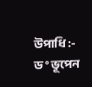উপাধি :- ড° ভূপেন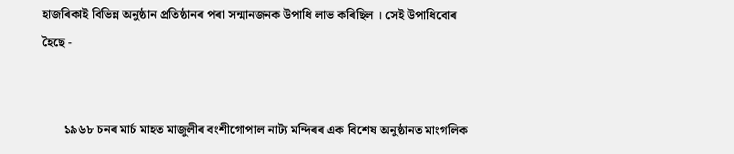হাজৰিকাই বিভিন্ন অনুষ্ঠান প্ৰতিষ্ঠানৰ পৰা সন্মানজনক উপাধি লাভ কৰিছিল । সেই উপাধিবোৰ হৈছে -


       ১৯৬৮ চনৰ মাৰ্চ মাহত মাজুলীৰ বংশীগোপাল নাট্য মন্দিৰৰ এক বিশেষ অনুষ্ঠানত মাংগলিক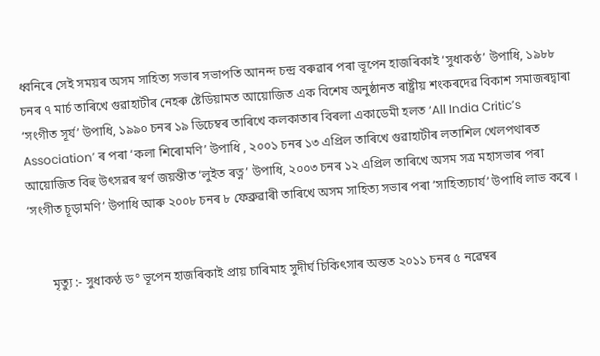ধ্বনিৰে সেই সময়ৰ অসম সাহিত্য সভাৰ সভাপতি আনন্দ চন্দ্ৰ বৰুৱাৰ পৰা ভূপেন হাজৰিকাই ‘সুধাকণ্ঠ’ উপাধি, ১৯৮৮ চনৰ ৭ মাৰ্চ তাৰিখে গুৱাহাটীৰ নেহৰু ষ্টেডিয়ামত আয়োজিত এক বিশেষ অনুষ্ঠানত ৰাষ্ট্ৰীয় শংকৰদেৱ বিকাশ সমাজৰদ্বাৰা  ‘সংগীত সূৰ্য’ উপাধি, ১৯৯০ চনৰ ১৯ ডিচেম্বৰ তাৰিখে কলকাতাৰ বিৰলা একাডেমী হলত ‘All India Critic’s Association’ ৰ পৰা ‘কলা শিৰোমণি’ উপাধি , ২০০১ চনৰ ১৩ এপ্ৰিল তাৰিখে গুৱাহাটীৰ লতাশিল খেলপথাৰত আয়োজিত বিহু উৎসৱৰ স্বৰ্ণ জয়ন্তীত ‘লুইত ৰত্ন’ উপাধি, ২০০৩ চনৰ ১২ এপ্ৰিল তাৰিখে অসম সত্ৰ মহাসভাৰ পৰা ‘সংগীত চূড়ামণি’ উপাধি আৰু ২০০৮ চনৰ ৮ ফেব্ৰুৱাৰী তাৰিখে অসম সাহিত্য সভাৰ পৰা ‘সাহিত্যচাৰ্য’ উপাধি লাভ কৰে ।


       মৃত্যু :- সুধাকণ্ঠ ড° ভূপেন হাজৰিকাই প্ৰায় চাৰিমাহ সুদীৰ্ঘ চিকিৎসাৰ অন্তত ২০১১ চনৰ ৫ নৱেম্বৰ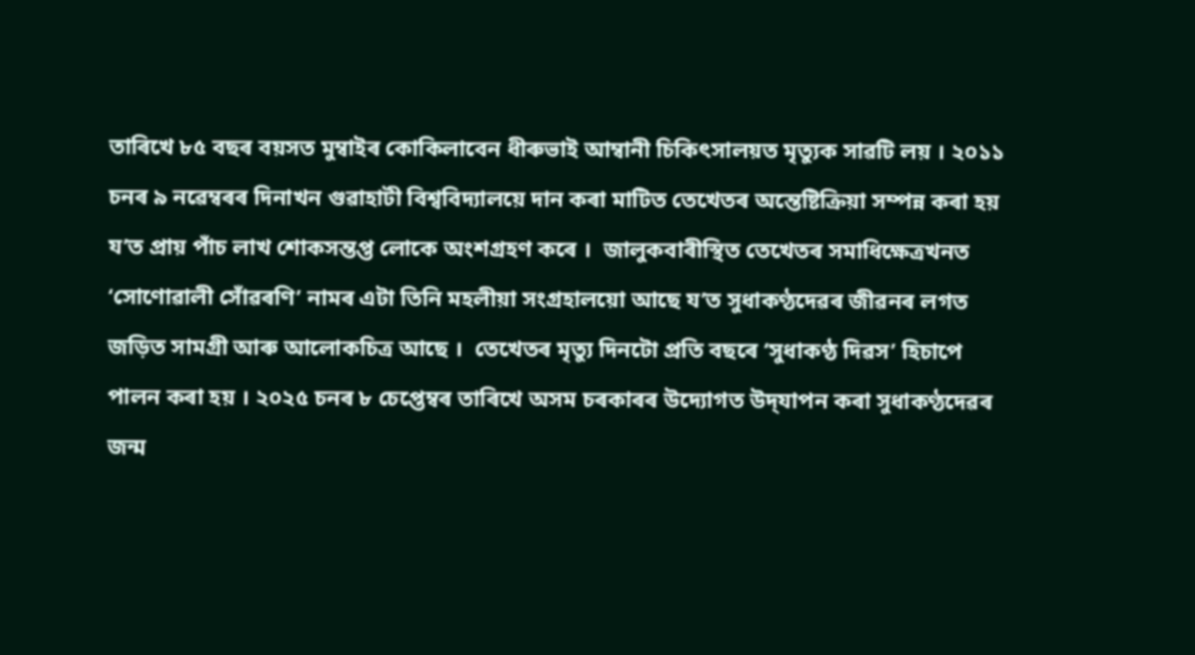তাৰিখে ৮৫ বছৰ বয়সত মুম্বাইৰ কোকিলাবেন ধীৰুভাই আম্বানী চিকিৎসালয়ত মৃত্যুক সাৱটি লয় । ২০১১ চনৰ ৯ নৱেম্বৰৰ দিনাখন গুৱাহাটী বিশ্ববিদ্যালয়ে দান কৰা মাটিত তেখেতৰ অন্তেষ্টিক্ৰিয়া সম্পন্ন কৰা হয় য’ত প্ৰায় পাঁচ লাখ শোকসন্তপ্ত লোকে অংশগ্ৰহণ কৰে ।  জালুকবাৰীস্থিত তেখেতৰ সমাধিক্ষেত্ৰখনত ‘সোণোৱালী সোঁৱৰণি’ নামৰ এটা তিনি মহলীয়া সংগ্ৰহালয়ো আছে য’ত সুধাকণ্ঠদেৱৰ জীৱনৰ লগত জড়িত সামগ্ৰী আৰু আলোকচিত্ৰ আছে ।  তেখেতৰ মৃত্যু দিনটো প্ৰতি বছৰে ‘সুধাকণ্ঠ দিৱস’ হিচাপে পালন কৰা হয় । ২০২৫ চনৰ ৮ চেপ্তেম্বৰ তাৰিখে অসম চৰকাৰৰ উদ্যোগত উদ্‌যাপন কৰা সুধাকণ্ঠদেৱৰ জন্ম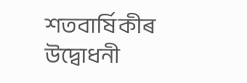শতবাৰ্ষিকীৰ উদ্বোধনী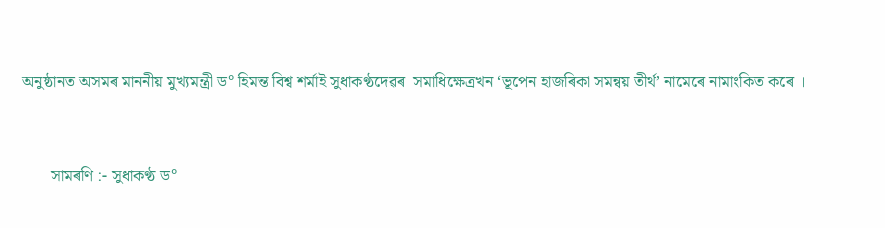অনুষ্ঠানত অসমৰ মাননীয় মুখ্যমন্ত্ৰী ড° হিমন্ত বিশ্ব শৰ্মাই সুধাকণ্ঠদেৱৰ  সমাধিক্ষেত্ৰখন ‘ভূপেন হাজৰিকা সমন্বয় তীৰ্থ’ নামেৰে নামাংকিত কৰে ।


       সামৰণি :- সুধাকণ্ঠ ড°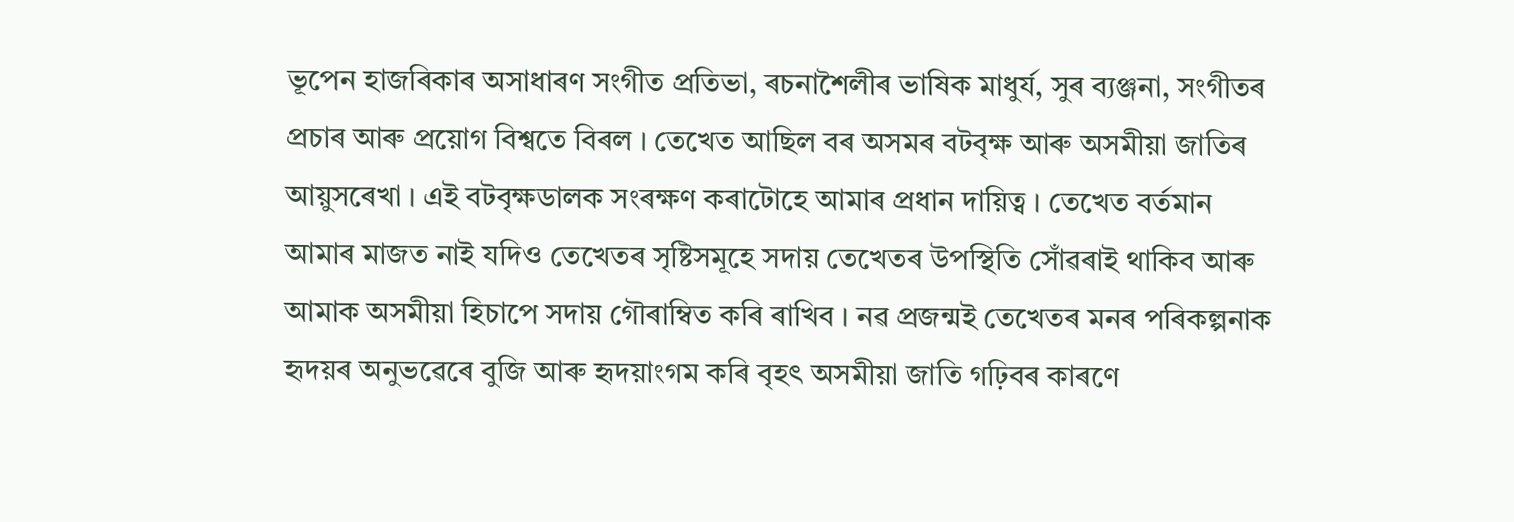ভূপেন হাজৰিকাৰ অসাধাৰণ সংগীত প্ৰতিভা, ৰচনাশৈলীৰ ভাষিক মাধুৰ্য, সুৰ ব্যঞ্জনা, সংগীতৰ প্ৰচাৰ আৰু প্ৰয়োগ বিশ্বতে বিৰল । তেখেত আছিল বৰ অসমৰ বটবৃক্ষ আৰু অসমীয়া জাতিৰ আয়ুসৰেখা । এই বটবৃক্ষডালক সংৰক্ষণ কৰাটোহে আমাৰ প্ৰধান দায়িত্ব । তেখেত বৰ্তমান আমাৰ মাজত নাই যদিও তেখেতৰ সৃষ্টিসমূহে সদায় তেখেতৰ উপস্থিতি সোঁৱৰাই থাকিব আৰু আমাক অসমীয়া হিচাপে সদায় গৌৰাম্বিত কৰি ৰাখিব । নৱ প্ৰজন্মই তেখেতৰ মনৰ পৰিকল্পনাক হৃদয়ৰ অনুভৱেৰে বুজি আৰু হৃদয়াংগম কৰি বৃহৎ অসমীয়া জাতি গঢ়িবৰ কাৰণে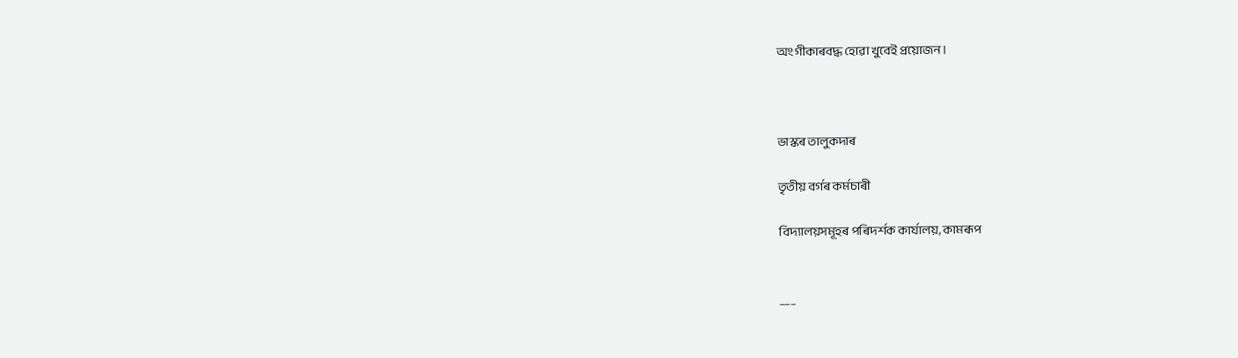অংগীকাৰবদ্ধ হোৱা খুবেই প্ৰয়োজন ।



ভাস্কৰ তালুকদাৰ

তৃতীয় বৰ্গৰ কৰ্মচাৰী

বিদ্যালয়সমূহৰ পৰিদৰ্শক কাৰ্যালয়, কামৰূপ


___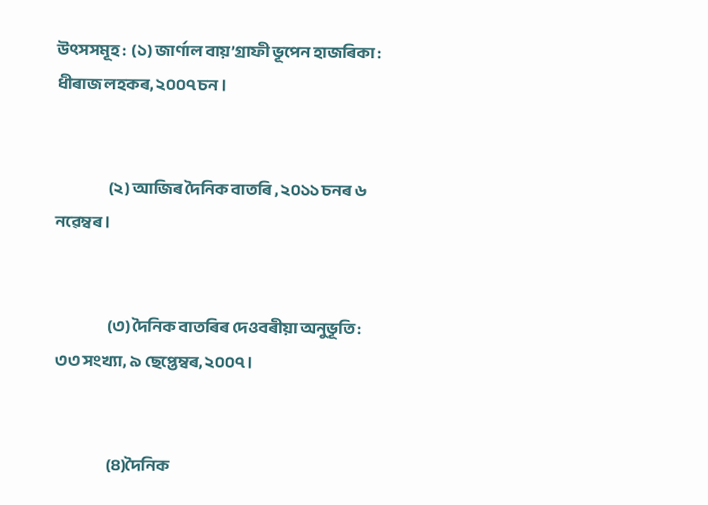উৎসসমূহ :  (১) জাৰ্ণাল বায়’গ্ৰাফী ভূপেন হাজৰিকা : ধীৰাজ লহকৰ, ২০০৭ চন ।


                    (২) আজিৰ দৈনিক বাতৰি , ২০১১ চনৰ ৬ নৱেম্বৰ ।


                    (৩) দৈনিক বাতৰিৰ দেওবৰীয়া অনুভূতি : ৩৩ সংখ্যা, ৯ ছেপ্তেম্বৰ, ২০০৭ ।


                    (৪)দৈনিক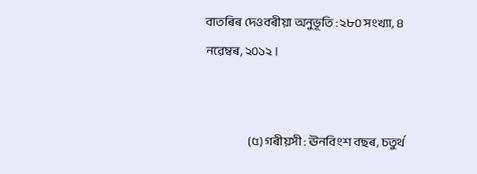বাতৰিৰ দেওবৰীয়া অনুভূতি : ২৮০ সংখ্যা, ৪ নৱেম্বৰ, ২০১২ ।


                    (৫) গৰীয়সী : ঊনবিংশ বছৰ, চতুৰ্থ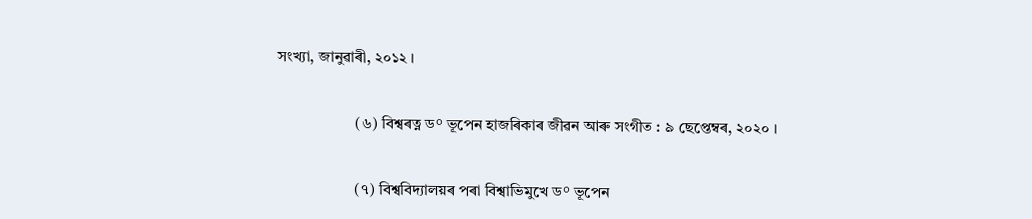সংখ্যা, জানুৱাৰী, ২০১২ ।


                    (৬) বিশ্বৰত্ন ড° ভূপেন হাজৰিকাৰ জীৱন আৰু সংগীত : ৯ ছেপ্তেম্বৰ, ২০২০ ।


                    (৭) বিশ্ববিদ্যালয়ৰ পৰা বিশ্বাভিমুখে ড° ভূপেন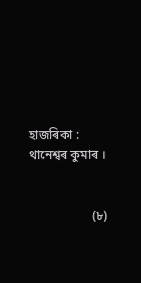হাজৰিকা : থানেশ্বৰ কুমাৰ ।


                    (৮)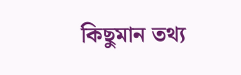কিছুমান তথ্য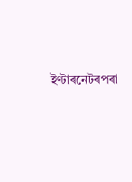ইণ্টাৰনেটৰপৰা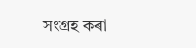সংগ্ৰহ কৰা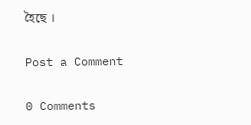হৈছে ।

Post a Comment

0 Comments